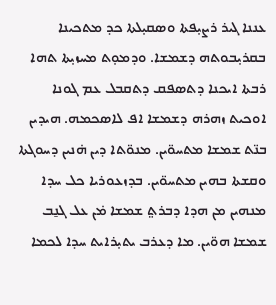ܥܢܢܐ ܓܝܪ ܪܨܝ̣ܦܬܐ ܘܣܩܝ̣ܠܬܐ ܟܕ ܡܬܟܝܢܐ ܒܩܪܝ̣ܒܘܬܗ ܕܫܡܫܐ. ܘܕܡܘ̣ܬ ܡܚܙܝ̣ܬܐ ܬܗܐ ܪܒܬܐ ܐܝܟܢܐ ܕܬܣܦܩ ܕܬܩܒܠ ܥܡ ܓܘܢܐ ܐܘܟܝܬ ܙܗܪܗ ܕܫܡܫܐ ܐܦ ܠܐܣܟܡܗ. ܗܝܕܝܢ ܒܢ̈ܬ ܫܡܫܐ ܡܬܚܘ̈ܝܢ. ܡܢܘ̈ܬܐ ܕܝܢ ܗ̇ܢܝܢ ܕܚܘܓܬܐ ܘܩܫܬܐ ܒܗܝܢ ܡܬܚܘ̈ܝܢ. ܒܕܙܥܘܪܝܐ ܟܠ ܚܕܐ ܡܢܗܝܢ ܡܢ ܗܕܐ ܕܒܪܬ݀ ܫܡܫܐ ܡ̇ܢ ܥܠ ܓܢ̱ܒ ܫܡܫܐ ܗܘ̈ܝܢ. ܡܐ ܕܥܪܒ ܝܬܝ̣ܪܐܝܬ ܚܕܐ ܠܟܡܐ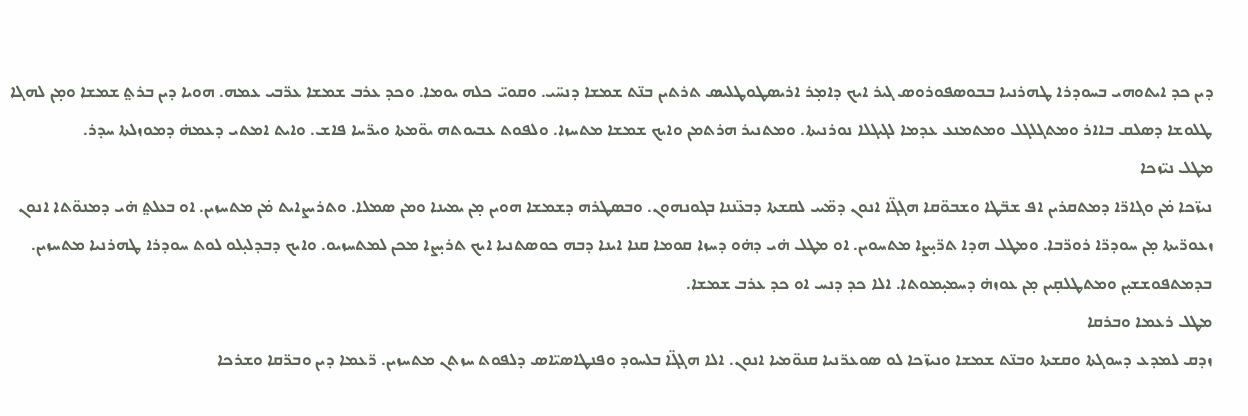ܕܝܢ ܟܕ ܐܝܬܘܗܝ ܒܚܘܕܪܐ ܛܗܪܢܝܐ ܒܒܘܣܦܘܪܘܣ ܓܝܪ ܐܝܟ ܕܐܡ̣ܪ ܐܪܝܣܛܘܛܠܝܣ ܬܪܬܝܢ ܒܢ̈ܬ ܫܡܫܐ ܕܢܚ̈ܝ. ܘܩܘܝ̈ ܟܠܗ ܝܘܡܐ. ܘܟܕ ܥܪܒ ܫܡܫܐ ܥܪ̈ܒܝ ܥܡܗ. ܗܘܝܐ ܕܝܢ ܒܪܬ݀ ܫܡܫܐ ܘܡ̣ܢ ܠܗܓܐ ܛܠܘܫܐ ܕܣܠܩ ܒܐܐܪ ܘܡܬܓܠܓܠ ܘܡܬܡܢܥ ܥܕܡܐ ܠܓܝܓܠܐ ܢܘܪܢܝܬܐ. ܘܡܬܢܝܪ ܗܪܬܡܢ ܘܐܝܟ ܫܡܫܐ ܡܬܚܙܐ. ܘܠܦܘܬ ܥܒܝܘܬܗ ܝܘ̈ܡܬܐ ܘܝܪ̈ܚܐ ܦܐܫ. ܘܐܝܬ ܐܡܬܝ ܕܥܡܗ̇ ܕܡܘܙܠܬܐ ܚܕܪ.
ܡܛܠ ܢܝ̈ܙܟܐ
ܢܝܙ̈ܟܐ ܡ̇ܢ ܘܓܐܪ̈ܐ ܕܡܬܩܪܝܢ ܐܦ ܫܒ̈ܛܐ ܘܫܒܘ̈ܩܐ ܗܓܓ̈ܐ ܐܢܘܢ ܕܡ̈ܝܝ ܠܩܫܬܐ ܕܒܥ̈ܢܢܐ ܒܓܘܢܗܘܢ. ܘܒܣܛܪܗ ܕܫܡܫܐ ܗܘܝܢ ܡ̣ܢ ܝܡܝܢܐ ܘܡܢ ܣܡܠܐ. ܘܬܪܝܨܐܝܬ ܡ̇ܢ ܡܬܚܙܝܢ. ܐܘ ܒܥܠܬ݀ ܗ̇ܝ ܕܡܢܘ̈ܬܐ ܐܢܘܢ ܙܥܘܪ̈ܝܬܐ ܡ̣ܢ ܚܘܕܪ̈ܐ ܪܘܪ̈ܒܐ. ܘܡܛܠ ܗܕܐ ܬܪ̈ܝ̣ܨܐ ܡܬܚܘܝܢ. ܐܘ ܡܛܠ ܗ̇ܝ ܕܗ̇ܘ ܕܚܙܐ ܩܘܡܐ ܩܢܐ ܐܝܢܐ ܕܒܗ ܟܘܣܬܢܝܐ ܐܝܟ ܬܪܝ̣ܨܐ ܡܟܢ ܠܡܬܚܙܝܘ. ܘܐܝܟ ܕܒܕܠܝ̣ܠܘ ܠܘܬ ܚܘܕܪܐ ܛܗܪܢܝܐ ܡܬܚܙܝܢ. ܒܕܡܬܦܘܫܫܝ̣ܢ ܘܡܬܛܠܩ̣ܝܢ ܡ̣ܢ ܥܘܙܗ̇ ܕܚܡܝ̣ܡܘܬܐ. ܐܠܐ ܟܕ ܕܢܚ ܐܘ ܟܕ ܥܪܒ ܫܡܫܐ.
ܡܛܠ ܪܥܡܐ ܘܒܪܩܐ
ܙܕܩ ܠܡܕܥ ܕܚܘܓܬܐ ܘܩܫܬܐ ܘܒܢ̈ܬ ܫܡܫܐ ܘܢܝܙ̈ܟܐ ܠܘ ܣܘܥܪ̈ܢܝܐ ܩܢܘ̈ܡܝܐ ܐܢܘܢ. ܐܠܐ ܗܓܓ̈ܐ ܒܠܚܘܕ ܘܦܢܛܐܣܝ̈ܐܣ ܕܠܦܘܬ ܚܙܬܢ ܡܬܚܙܝܢ. ܪ̈ܥܡܐ ܕܝܢ ܘܒܪ̈ܩܐ ܘܫܪܟܐ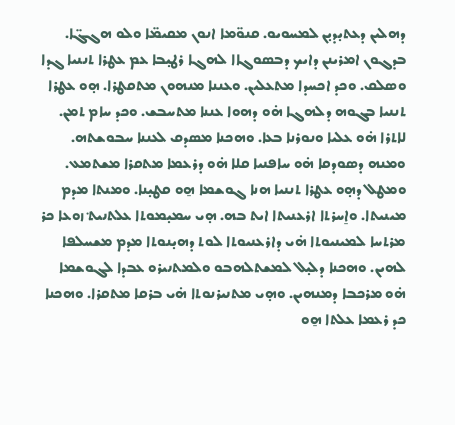ܕܗܠܝܢ ܕܥܬܝ̣ܕܝ̣ܢ ܠܡܚܘܝܘ. ܩܢܘ̈ܡܐ ܐܢܘܢ ܡܩܝܡ̈ܐ ܘܠܘ ܗܓܓ̈ܐ. ܒܕܓܘܢ ܐܡܪܝܢܢ ܕܐܝܟ ܕܒܣܘܓܐܐ ܠܗܓܐ ܪܛܝ̣ܒܐ ܥܡ ܥܛܪܐ ܬܢܢܝܐ ܓܕܐ ܘܣܠܩ. ܘܟܕ ܐܟܚܕܐ ܡܬܥܠܝܢ. ܘܥܢܢܐ ܡܢܗܘܢ ܡܬܩܛܪܐ. ܗ̣ܘ ܥܛܪܐ ܬܢܢܝܐ ܒܓܘܗ ܕܠܗܓܐ ܗ̇ܘ ܕܗܘܐ ܥܢܢܐ ܡܬܚܒܫ. ܘܟܕ ܚܐܡ ܬܡܢ. ܠܐܬܪܐ ܗ̇ܘ ܥܠܝܐ ܘܢܘܪܢܐ ܒܥܐ. ܘܗܟܢܐ ܡܣܕܩ ܠܥܢܢܐ ܚܒܘܫܬܗ. ܘܡܢܗ ܕܣܘܕܩܐ ܗ̇ܘ ܚܐܦܢܝܐ ܩܠܐ ܗ̇ܘ ܕܪܥܡܐ ܡܬܩܪܐ ܡܫܬܡܥ. ܘܡܛܠ ܕܗ̣ܘ ܥܛܪܐ ܬܢܢܝܐ ܗܢܐ ܓܘܫܡܐ ܗ̱ܘ ܩܛܝ̣ܢܐ. ܘܡܢܬܐ ܡܕܡ ܡܝܢܝܬܐ. ܘܐ̱ܚܪܬܐ ܐܪܥܢܝܬܐ ܐܝܬ ܒܗ. ܗ̣ܝ ܚܡܝ̣ܡܘܬܐ ܥܠܬܢܝܬ݀ ܙܘܥܐ ܟܪ ܡܪܬܚܐ ܠܡܝܢܝܘܬܐ ܗ̇ܝ ܕܐܪܥܢܝܘܬܐ ܠܘܬ ܕܗܝ̣ܢܘܬܐ ܡܕܡ ܡܫܚܠܦܐ ܠܗܝܢ. ܘܗܟܢܐ ܕܠܝ̣ܠ ܠܡܫܬܠܗܒܘ ܘܠܡܬܢܝܪܘ ܥܒܕܐ ܠܓܘܫܡܐ ܗ̇ܘ ܡܪܟܒܐ ܕܡܢܗܝܢ. ܘܗ̣ܝ ܡܬܢܝܪܢܘܬܐ ܗ̇ܝ ܒܪܩܐ ܡܬܩܪܐ. ܘܗܟܢܐ ܟܕ ܪܥܡܐ ܥܠܬܐ ܗ̱ܘ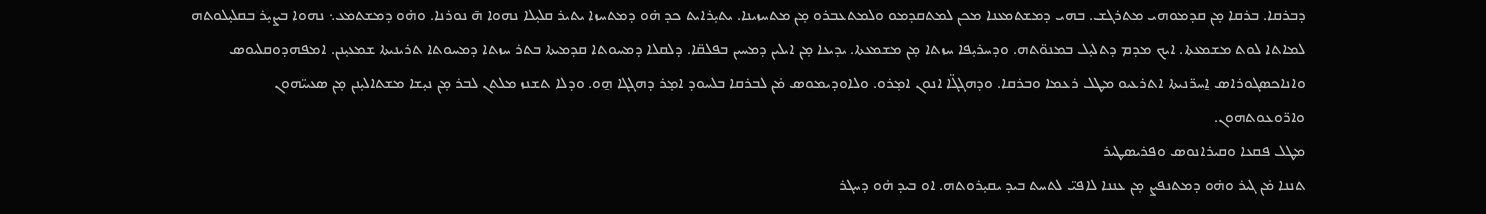ܕܒܪܩܐ. ܒܪܩܐ ܡ̣ܢ ܩܕܡܘܗܝ ܡܬܪܓܫ. ܒܗܝ ܕܡܫܬܡܥܢܐ ܡܟܢ ܠܡܬܩܕܡܘ ܘܠܡܬܥܒܪܘ ܡ̣ܢ ܡܬܚܙܝܢܐ. ܝܬܝ̣ܪܐܝܬ ܟܕ ܗ̇ܘ ܕܡܬܚܙܐ ܝܬܝܪ ܩܠܝ̣ܠܐ ܢܗܘܐ ܗ̄ ܢܘܪܢܐ. ܘܗ̇ܘ ܕܡܫܬܡܥ܆ ܢܗܘܐ ܒܨܝ̣ܪ ܒܩܠܝ̣ܠܘܬܗ ܠܡܐܬܐ ܠܘܬ ܡܫܡܥܬܐ. ܐܝܟ ܡܕܡ ܕܬܠܝ̣ܠ ܒܡܢܘ̈ܬܗ. ܘܕܚܪܝ̣ܦܐ ܚܙܬܐ ܡ̣ܢ ܡܫܡܥܬܐ. ܝܕܝܥܐ ܡ̣ܢ ܐܝܠܝܢ ܕܡܚܝܢ ܒܦܠܩ̈ܐ. ܕܠܩܠܐ ܕܡܚܘܬܐ ܩܕܡܝܬܐ ܒܬܪ ܚܙܬܐ ܕܡܚܘܬܐ ܬܪܝܢܝܬܐ ܫܡܥܝ̣ܢܢ. ܐܡܦܗܕܘܩܠܝܘܣ ܘܐܢܐܟܣܓܘܪܐܣ ܐ̱ܚܪ̈ܢܝܬܐ ܐܬܪܥܝܘ ܡܛܠ ܪܥܡܐ ܘܒܪܩܐ. ܘܕܗܓܓ̈ܐ ܐܢܘܢ ܐܡ̣ܪܘ. ܘܠܐܘܕܝܡܘܣ ܡ̇ܢ ܠܒܪܩܐ ܒܠܚܘܕ ܐܡ̣ܪ ܕܗܓܓܐ ܗ̱ܘ. ܘܕܠܐ ܬܫܢܙ ܡܠܬܢ ܠܒܪ ܡ̣ܢ ܢܝ̣ܫܐ ܡܫܬܐܠܝ̣ܢܢ ܡ̣ܢ ܣܥܝܝ̈ܗܘܢ ܘܐܪ̈ܘܥܘܬܗܘܢ.
ܡܛܠ ܦܩܥܐ ܘܩܝܪܐܢܘܣ ܘܦܪܝܣܛܝܪ
ܬܢܢܐ ܡ̇ܢ ܓܝܪ ܘܗ̇ܘ ܕܡܬܢܦܨ ܡ̣ܢ ܥܢܢܐ ܠܐܦܝ̈ ܠܬܚܬ ܒܝܕ ܝܩܝ̣ܪܘܬܗ. ܐܘ ܒܝܕ ܗ̇ܘ ܕܚܓܪ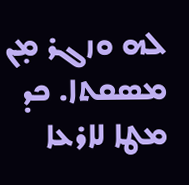ܠܗ ܘܙܓܪ ܡ̣ܢ ܡܣܩܬܐ. ܟܕ ܡܛܐ ܠܐܪܥܐ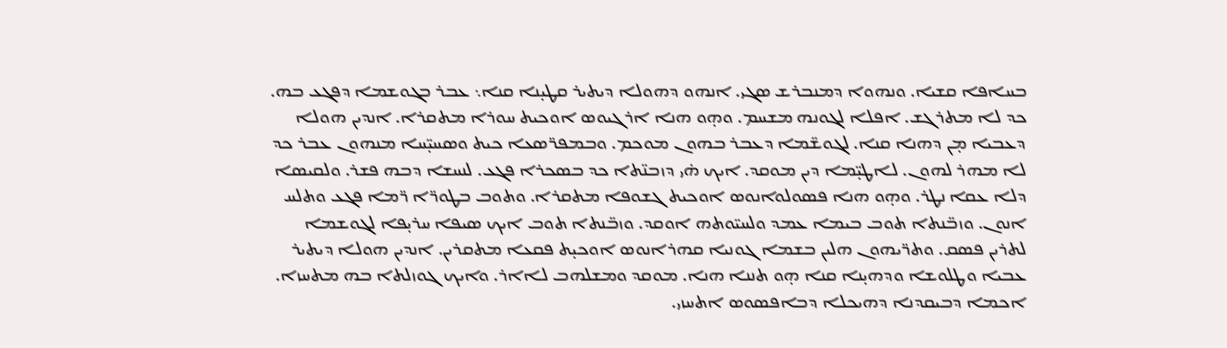ܒܚܐܦܐ ܩܫܝܐ. ܘܢܗܘܐ ܕܡܢܒܪܫ ܣܓܝ. ܐܢܗܘ ܕܗܘܠܐ ܕܝܬܝܪ ܩܛܝ̣ܢܐ ܩܢܐ܆ ܥܒܪ ܒܓܘܫܡܐ ܕܦܓܥ ܒܗ. ܟܕ ܠܐ ܡܬܪܓܫ. ܐܦܠܐ ܠܓܘܢܗ ܡܫܚܡ. ܘܗ̣ܘ ܗܢܐ ܐܪܓܝܘܣ ܐܘܟܝܬ ܚܘܪܐ ܡܬܩܪܐ. ܐܢܕܝܢ ܗܘܠܐ ܕܥܒܝܐ ܡ̣ܢ ܕܗܢܐ ܩܢܐ. ܠܓܘܫ̈ܡܐ ܕܥܒܪ ܒܗܘܢ ܡܘܟܡ. ܘܒܡܦܪ̈ܣܥܐ ܟܝܬ ܘܣܚܝ̣̈ܚܐ ܡܢܗܘܢ ܥܒܪ ܟܕ ܠܐ ܡܗܪ ܠܗܘܢ. ܠܐܛܝ̣̈ܡܐ ܕܝܢ ܡܘܩܕ. ܐܝܟ ܗ̇ܝ ܕܙܒܢ̈ܬܐ ܟܕ ܒܣܟܪܐ ܦܓܥ. ܠܢܚܫܐ ܕܒܗ ܦܫܪ. ܘܠܩܝܣܐ ܕܠܐ ܥܩܐ ܢܛܪ. ܘܗ̣ܘ ܗܢܐ ܦܣܘܠܘܐܢܘܣ ܐܘܟܝܬ ܓܫܘܦܐ ܡܬܩܪܐ. ܘܬܘܒ ܒܛܘܪ̈ܐ ܪ̈ܡܐ ܦܓܥ ܘܬܠܚ ܐܢܘܢ. ܘܙܒ̈ܢܬܐ ܬܘܒ ܒܝܡܐ ܥܡܕ ܘܠܚܝ̈ܘܬܗ ܐܘܩܕ. ܘܙܒ̈ܢܬܐ ܬܘܒ ܐܝܟ ܣܝܦܐ ܚܪܝ̣ܦܐ ܠܓܘܫܡܐ ܠܬܪܝܢ ܦܣܩ. ܘܬܪ̈ܝܗܘܢ ܗܠܝܢ ܒܫܡܐ ܓܘܢܝܐ ܩܗܪܐܢܘܣ ܐܘܟܝ̣ܬ ܦܩܥܐ ܡܬܩܪܝܢ. ܐܢܕܝܢ ܗܘܠܐ ܕܝܬܝܪ ܥܒܝܐ ܘܛܠܘܫܐ ܘܕܗܝ̣ܢܐ ܩܢܐ ܗ̣ܘ ܬܢܢܐ ܗܢܐ. ܡܘܩܕ ܘܡܫܠܗܒ ܠܐܐܪ. ܘܐܝܟ ܓܘܙܠܬܐ ܒܗ ܡܬܚܙܐ. ܐܟܡܐ ܕܒܝܩܕܢܐ ܕܗܝܟܠܐ ܕܒܐܦܣܘܣ ܐܬܚܙܝ.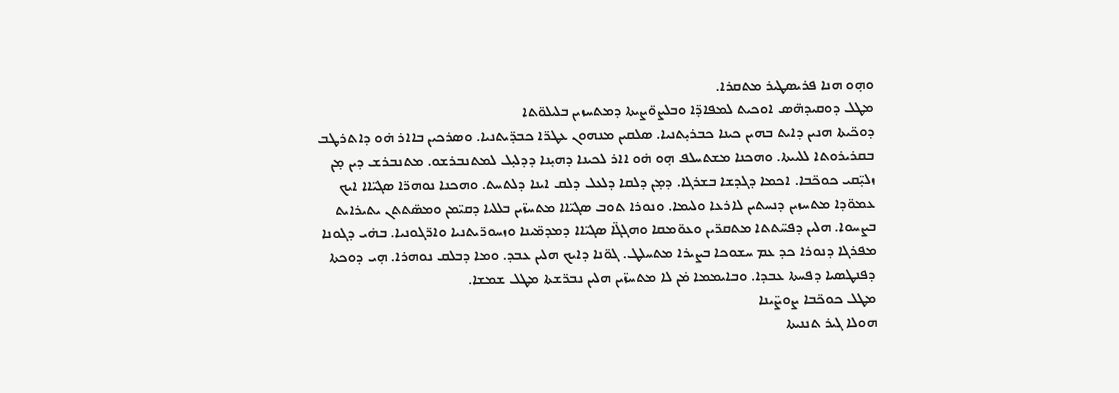ܘܗ̣ܘ ܗܢܐ ܦܪܝܣܛܝܪ ܡܬܩܪܐ.
ܡܛܠ ܕܘܩܝܕܗ̈ܣ ܐܘܟܝܬ ܠܡܦܐܕ̈ܐ ܘܒܠܨܘ̈ܨܝܬܐ ܕܡܬܚܙܝܢ ܒܠܝܠܘ̈ܬܐ
ܕܘܟ̈ܝܬܐ ܗܢܝܢ ܕܐܝܬ ܒܗܝܢ ܟܝܢܐ ܟܒܪܝ̣ܬܢܝܐ. ܣܠܩܝܢ ܡܢܗܘܢ ܥܛܪ̈ܐ ܟܒܪ̣̈ܝܬܢܝܐ. ܘܣܪܟܝܢ ܒܐܐܪ ܗ̇ܘ ܕܐܬܪܛܒ ܒܩܪܝܪܘܬܐ ܠܠܝܝܬܐ. ܘܗܟܢܐ ܡܫܬܚܠܦ ܗ̣ܘ ܗ̇ܘ ܐܐܪ ܠܟܝܢܐ ܕܗܝ̣ܢܐ ܕܕܠܝ̣ܠ ܠܡܬܢܒܪܫܘ. ܡܬܢܒܪܫ ܕܝܢ ܡ̣ܢ ܙܠܝ̣̈ܩܝ ܟܘܟ̈ܒܐ. ܐܟܡܐ ܕܓܕܫܐ ܒܫܪܓܐ. ܕܡ̣ܢ ܕܠܩܐ ܕܠܥܠ ܕܠܩ ܐܝܢܐ ܕܠܬܚܬ. ܘܗܟܢܐ ܢܘܗܪ̈ܐ ܣܓܝ̈ܐܐ ܐܝܟ ܥܡܘ̈ܕܐ ܡܬܚܙܝܢ ܕܢܚܬܝܢ ܠܐܪܥܐ ܘܠܝܡܐ. ܘܢܘܪܐ ܬܘܒ ܣܓܝ̈ܐܐ ܡܬܚܙ̈ܝܢ ܒܠܠܝܐ ܕܩܝ̈ܡܢ ܘܡܣ̈ܬܬܢ ܝܬܝܪܐܝܬ ܒܨܚܘܐ. ܗܠܝܢ ܕܦܚ̈ܬܬܐ ܡܬܩܪ̈ܝܢ ܘܥܘ̈ܡܩܐ ܘܗܓܓ̈ܐ ܣܓܝ̈ܐܐ ܕܡܕܡ̈ܝܢܐ ܘܙܚܘܪ̈ܝܬܢܝܐ ܘܐܪ̈ܓܘܢܝܐ. ܒܗ̇ܝ ܕܓܘܢܐ ܡܦܪܓܐ ܕܢܘܪܐ ܟܕ ܥܡ ܚܫܘܟܐ ܒܨܝܪܐ ܡܬܚܠܛ. ܓܘ̈ܢܐ ܕܐܝܟ ܗܠܝܢ ܥܒܕ. ܘܡܐ ܕܒܠܩ ܢܘܗܪܐ. ܗ̣ܝ ܕܘܟܬܐ ܕܦܢܛܣܝܐ ܕܦܚܬܐ ܥܒܕܐ. ܘܒܐܝܡܡܐ ܡ̇ܢ ܠܐ ܡܬܚܙ̈ܝܢ ܗܠܝܢ ܢܒܪ̈ܫܬܐ ܡܛܠ ܫܡܫܐ.
ܡܛܠ ܟܘܟ̈ܒܐ ܨܘܨ̈ܝܢܐ
ܗܘܠܐ ܓܝܪ ܬܢܢܝܬܐ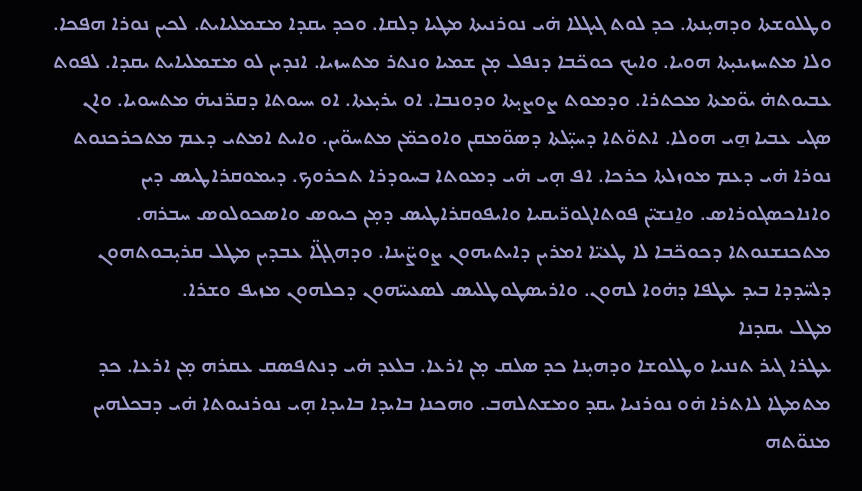ܘܛܠܘܫܬܐ ܘܕܗܝ̣ܢܬܐ. ܟܕ ܠܘܬ ܓܝܓܠܐ ܗ̇ܝ ܢܘܪܢܝܬܐ ܡܛܝܐ ܕܠܩܐ. ܘܟܕ ܝܩܕܐ ܡܫܡܠܝܐܝܬ. ܠܟܝܢ ܢܘܪܐ ܗܦܟܐ. ܘܠܐ ܡܬܚܙܝܢܝ̣ܬܐ ܗܘܝܐ. ܘܐܝܟ ܟܘܟ̈ܒܐ ܕܢܦܠ ܡ̣ܢ ܫܡܝܐ ܘܢܬܪ ܡܬܚܙܝܐ. ܐܢܕܝܢ ܠܘ ܡܫܡܠܝܐܝܬ ܝܩܕܐ. ܠܦܘܬ ܥܒܝܘܬܗ̇ ܝܘ̈ܡܬܐ ܡܟܬܪܐ. ܘܕܡܘܬ ܨܘܨܝ̣ܬܐ ܘܕܘܢܒܐ. ܐܘ ܝܪܝ̣ܥܬܐ. ܐܘ ܚܝܘܬܐ ܕܩܪ̈ܢܝܗ̇ ܡܬܚܘܝܐ. ܘܐܢ ܣܓܝ ܥܒܝܐ ܗ̱ܝ ܗܘܠܐ. ܐܬܘ̈ܬܐ ܕܚܝ̣̈ܠܬܐ ܕܣܘ̈ܡܩܢ ܘܐܘܟܡ̈ܢ ܡܬܚܘ̈ܝܢ. ܘܐܝܬ ܐܡܬܝ ܕܥܡ ܡܬܟܪܟܢܘܬ ܢܘܪܐ ܗ̇ܝ ܕܥܡ ܡܘܙܠܬܐ ܟܪܟܐ. ܐܦ ܗ̣ܝ ܗ̇ܝ ܕܡܘܬܐ ܒܚܘܕܪܐ ܬܟܪܘܟ. ܕܝܡܘܩܪܐܛܝܣ ܕܝܢ ܘܐܢܐܟܣܓܘܪܐܣ. ܘܐ̱ܢܫܝ̈ܢ ܦܘܬܐܓܘܪ̈ܝܩܝܐ ܘܐܝܦܘܩܪܐܛܝܣ ܕܡ̣ܢ ܟܝܘܣ ܘܐܣܟܘܠܘܣ ܚܒܪܗ. ܡܬܟܢܫܢܘܬܐ ܕܟܘܟ̈ܒܐ ܠܐ ܛܥܝ̈ܐ ܐܡܪܝܢ ܕܐܝܬܝܗܘܢ ܨܘܨ̈ܝܢܐ. ܘܕܗܓܓ̈ܐ ܥܒܕܝܢ ܡܛܠ ܩܪܝ̣ܒܘܬܗܘܢ ܕܠܚ̈ܕܕܐ ܒܝܕ ܥܛܦܐ ܕܗ̇ܘܐ ܠܗܘܢ. ܘܐܪܝܣܛܘܛܠܝܣ ܠܣܥܝܝ̈ܗܘܢ ܕܟܠܗܘܢ ܡܙܝܦ ܘܫܪܐ.
ܡܛܠ ܝܩܕܢܐ
ܥܛܪܐ ܓܝܪ ܬܢܢܝܐ ܘܛܠܘܫܐ ܘܕܗܝ̣ܢܐ ܟܕ ܣܠܩ ܡ̣ܢ ܐܪܥܐ. ܒܠܥܕ ܗ̇ܝ ܕܢܬܦܣܩ ܥܩܪܗ ܡ̣ܢ ܐܪܥܐ. ܟܕ ܡܬܡܛܐ ܠܐܬܪܐ ܗ̇ܘ ܢܘܪܢܝܐ ܝܩܕ ܘܡܫܬܠܗܒ. ܘܗܟܢܐ ܒܐܝܕܐ ܒܐܝܕܐ ܗ̣ܝ ܢܘܪܢܝܘܬܐ ܗ̇ܝ ܕܒܟܠܗܝܢ ܡܢܘ̈ܬܗ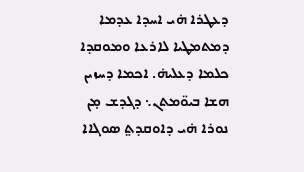ܕܥܛܪܐ ܗ̇ܝ ܐܚܕܐ ܥܕܡܐ ܕܡܬܡܛܝܐ ܠܐܪܥܐ ܘܡܘܩܕܐ ܟܠܡܐ ܕܥܠܝܗ̇. ܐܟܡܐ ܕܚܙܝܢ ܗܫܐ ܒܝܘ̈ܡܬܢ܆ ܕܓܕܫ ܡ̣ܢ ܢܘܪܐ ܗ̇ܝ ܕܐܘܩܕܬ݀ ܣܘܓܐܐ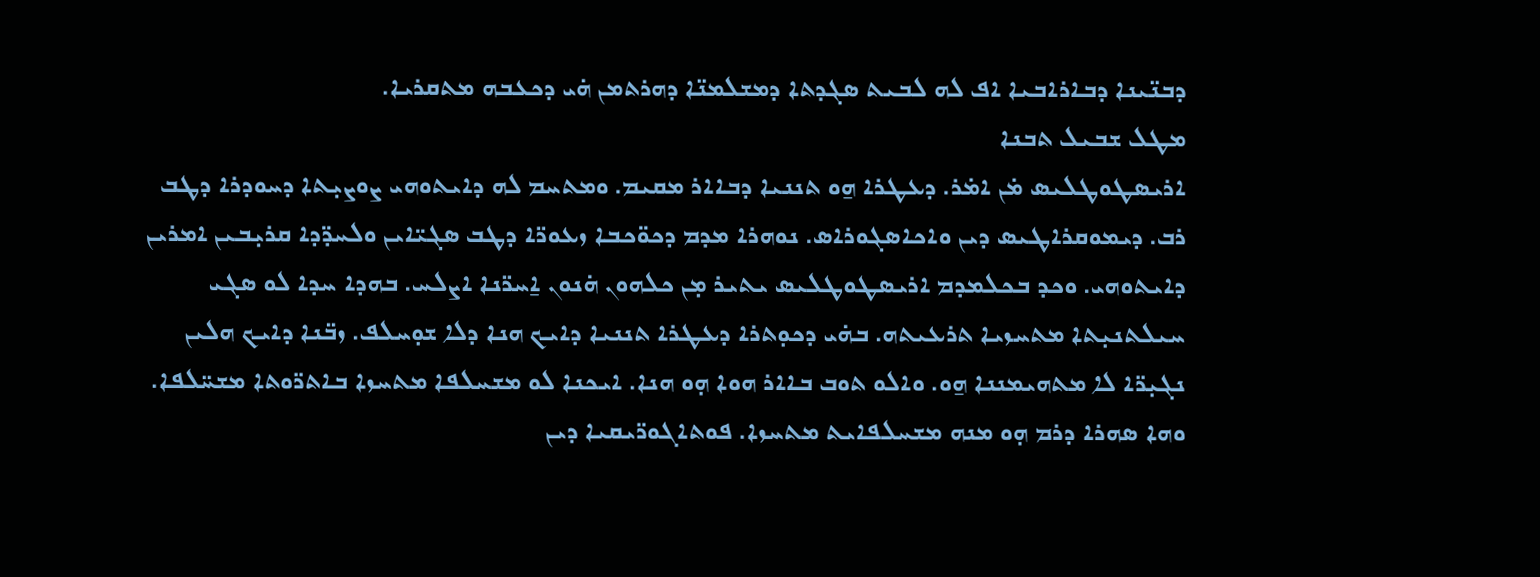ܕܒܢ̈ܝܢܐ ܕܒܐܪܐܒܝܐ ܐܦ ܠܗ ܠܒܝܬ ܣܓܕܬܐ ܕܡܫܠܡܢ̈ܐ ܕܗܪܬܡܢ ܗ̇ܝ ܕܟܥܒܗ ܡܬܩܪܝܐ.
ܡܛܠ ܫܒܝܠ ܬܒܢܐ
ܐܪܝܣܛܘܛܠܝܣ ܡ̇ܢ ܐܡ̇ܪ. ܕܥܛܪܐ ܗ̱ܘ ܬܢܢܝܐ ܕܒܐܐܪ ܡܩܝܡ. ܘܡܬܚܡ ܠܗ ܕܐܝܬܘܗܝ ܨܘܨܝ̣ܬܐ ܕܚܘܕܪܐ ܕܛܒ ܪܒ. ܕܝܡܘܩܪܐܛܝܣ ܕܝܢ ܘܐܟܐܣܓܘܪܐܣ. ܢܘܗܪܐ ܡܕܡ ܕܟܘ̈ܟܒܐ ܙܥܘܪ̈ܐ ܕܛܒ ܣܓܝ̈ܐܝܢ ܘܠܚܕ̈ܕܐ ܩܪܝ̣ܒܝܢ ܐܡܪܝܢ ܕܐܝܬܘܗܝ. ܘܟܕ ܒܟܠܡܕܡ ܐܪܝܣܛܘܛܠܝܣ ܝܬܝܪ ܡ̣ܢ ܟܠܗܘܢ ܗ̇ܢܘܢ ܐ̱ܚܪ̈ܢܐ ܐܨܠܚ. ܒܗܕܐ ܚܕܐ ܠܘ ܣܓܝ ܚܝܠܬܢܝ̣ܬܐ ܡܬܚܙܝܐ ܬܪܥܝܬܗ. ܒܗ̇ܝ ܕܟܘ̣ܬܪܐ ܕܥܛܪܐ ܬܢܢܝܐ ܕܐܝܟ ܗܢܐ ܕܠܐ ܫܘ̣ܚܠܦ. ܙܒ̈ܢܐ ܕܐܝܟ ܗܠܝܢ ܢܓܝ̣ܪ̈ܐ ܠܐ ܡܬܗܝܡܢܢܐ ܗ̱ܘ. ܘܐܠܘ ܬܘܒ ܒܐܐܪ ܗܘܐ ܗ̣ܘ ܗܢܐ. ܐܝܟܢܐ ܠܘ ܡܫܚܠܦܐ ܡܬܚܙܐ ܒܐܬܪ̈ܘܬܐ ܡܫܚ̈ܠܦܐ. ܘܗܐ ܣܗܪܐ ܕܪܡ ܗ̣ܘ ܡܢܗ ܡܫܚܠܦܐܝܬ ܡܬܚܙܐ. ܦܘܬܐܓܘܪ̈ܝܩܝܐ ܕܝܢ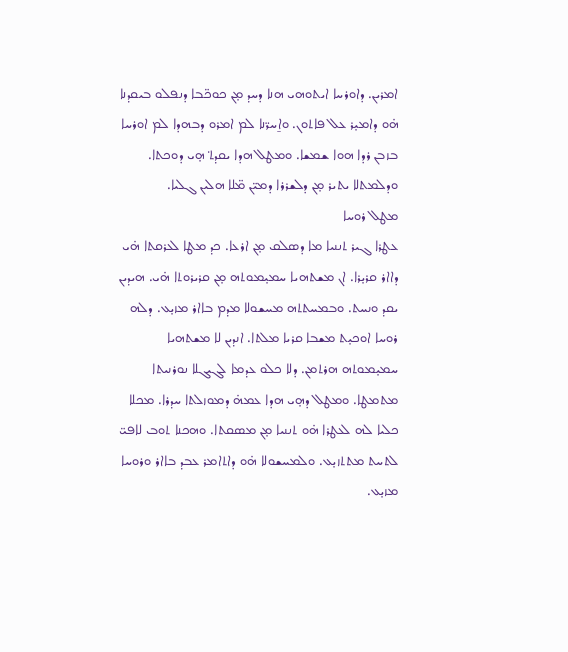ܐܡܪܝܢ. ܕܐܘܪܚܐ ܐܝܬܘܗܝ ܗܢܐ ܕܚܕ ܡ̣ܢ ܟܘܟ̈ܒܐ ܕܢܦܠܘ ܒܝܩܕܢܐ ܗ̇ܘ ܕܐܡܝ̣ܪ ܥܠ ܦܐܬܘܢ. ܘܐ̱ܚܪ̈ܢܐ ܠܡ ܐܡܪܘ ܕܒܗܕܐ ܠܡ ܐܘܪܚܐ ܒܙܒܢ ܪܕܐ ܗܘܐ ܫܡܫܐ. ܘܡܛܠ ܗܕܐ ܝܩܕܬ݀ ܗ̣ܝ ܕܘܟܬܐ. ܘܕܠܡܬܠܐ ܝܬܝܪ ܡ̣ܢ ܕܠܫܪܪܐ ܕܡܝ̈ܢ ܡ̈ܠܐ ܗܠܝܢ ܓܠܝܐ.
ܡܛܠ ܪܘܚܐ
ܥܛܪܐ ܓܝܪ ܬܢܢܝܐ ܡܐ ܕܣܠܩ ܡ̣ܢ ܐܪܥܐ. ܟܕ ܡܛܐ ܠܥܪܩܬܐ ܗ̇ܝ ܕܐܐܪ ܩܪܝ̣ܪܐ. ܐܢ ܡܫܬܗܝܐ ܚܡܝ̣ܡܘܬܗ ܡ̣ܢ ܩܪܝܪܘܬܐ ܗ̇ܝ. ܗܝܕܝܢ ܝܩܕ ܘܢܚܬ. ܘܒܡܚܬܬܗ ܡܚܫܘܠܐ ܡܕܡ ܒܐܐܪ ܡܙܝ̣ܥ. ܕܠܗ ܪܘܚܐ ܐܘܟܝ̣ܬ ܡܫܒܐ ܩܪܝܐ ܡܠܬܐ. ܐܢܕܝܢ ܠܐ ܡܫܬܗܝܐ ܚܡܝ̣ܡܘܬܗ ܗܪܬܡܢ. ܕܠܐ ܟܠܘ ܥܕܡܐ ܠܓܝܓܠܐ ܢܘܪܢܝܬܐ ܡܬܡܛܐ. ܘܡܛܠ ܕܗ̣ܝ ܗܕܐ ܥܡܗ̇ ܕܡܘܙܠܬܐ ܚܕܪܐ. ܡܟܠܐ ܟܠܝܐ ܠܗ ܠܥܛܪܐ ܗ̇ܘ ܬܢܢܝܐ ܡ̣ܢ ܡܣܩܬܐ. ܘܗܟܢܐ ܬܘܒ ܠܐܦܝ̈ ܠܬܚܬ ܡܬܬܙܝ̣ܥ. ܘܠܡܚܫܘܠܐ ܗ̇ܘ ܕܐܬܐܡܪ ܥܒܕ ܒܐܐܪ ܘܪܘܚܐ ܡܙܝ̣ܥ.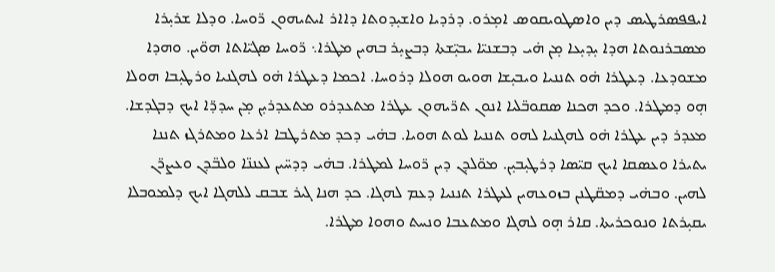ܐܝܦܦܣܪܛܝܣ ܕܝܢ ܘܐܣܛܘܝܩܘܣ ܐܡ̣ܪܘ. ܕܪܕܝܐ ܘܐܫܝ̣ܕܘܬܐ ܕܐܐܪ ܐܝܬܝܗܘܢ ܪ̈ܘܚܐ. ܘܕܠܐ ܫܪܝ̣ܪܐ ܡܣܒܪܢܘܬܐ ܗܕܐ ܝ̣ܕܝ̣ܥܐ ܡ̣ܢ ܗ̇ܝ ܕܒܫܢܝ̈ܐ ܝܒܝ̣̈ܫܬܐ ܕܒܨܝ̣ܪ ܒܗܝܢ ܡܛܪܐ܆ ܪ̈ܘܚܐ ܣܓܝ̈ܐܬܐ ܗܘ̈ܝܢ. ܘܗܕܐ ܡܫܘܕܥܐ. ܕܥܛܪܐ ܗ̇ܘ ܬܢܢܝܐ ܘܝܒܝ̣ܫܐ ܗܘܝܘ ܗܘܠܐ ܕܪܘܚܐ. ܐܟܡܐ ܕܥܛܪܐ ܗ̇ܘ ܠܗܓܢܝܐ ܘܪܛܝ̣ܒܐ ܗܘܠܐ ܗ̣ܘ ܕܡܛܪܐ. ܘܟܕ ܗܟܢܐ ܣܩܘܒ̈ܠܝܐ ܐܢܘܢ ܬܪ̈ܝܗܘܢ ܥܛܪܐ ܡܬܥܕܪܘ ܡܬܥܕܪܝ̣ܢ ܡ̣ܢ ܚܕܕ̈ܐ ܐܝܟ ܕܒܓܕܫܐ. ܡܥܕܪ ܕܝܢ ܥܛܪܐ ܗ̇ܘ ܠܗܓܢܝܐ ܠܗܘ ܬܢܢܝܐ ܠܘܬ ܗܘܝܐ. ܒܗ̇ܝ ܕܟܕ ܡܬܪܛܒܐ ܐܪܥܐ ܘܡܬܪܓܙ ܬܢܢܐ ܝܬܝܪܐ ܘܥܣܩܐ ܐܝܟ ܩܝ̈ܣܐ ܕܪܛܝ̣ܒܝ̣ܢ. ܡܘ̈ܠܕܢ ܕܝܢ ܪ̈ܘܚܐ ܠܡܛܪܐ. ܒܗ̇ܝ ܕܕܚ̈ܝܢ ܠܥܢܢ̈ܐ ܘܠܒ̈ܕܢ ܘܥܨܪ̈ܢ ܠܗܝܢ. ܘܒܗ̇ܝ ܕܡܩ̈ܛܢܢ ܒܙܘܥܗܝܢ ܠܥܛܪܐ ܬܢܢܝܐ ܕܥܡ ܠܗܓܐ. ܟܕ ܗܢܐ ܓܝܪ ܫܒܩ ܠܠܗܓܐ ܐܝܟ ܕܠܡܘܒܠܐ ܝܩܝ̣ܪܬܐ ܘܢܘܟܪܝܬܐ. ܩܐܪ ܗ̣ܘ ܠܗܓܐ ܘܡܬܥܒܐ ܘܢܚܬ ܘܗܘܐ ܡܛܪܐ.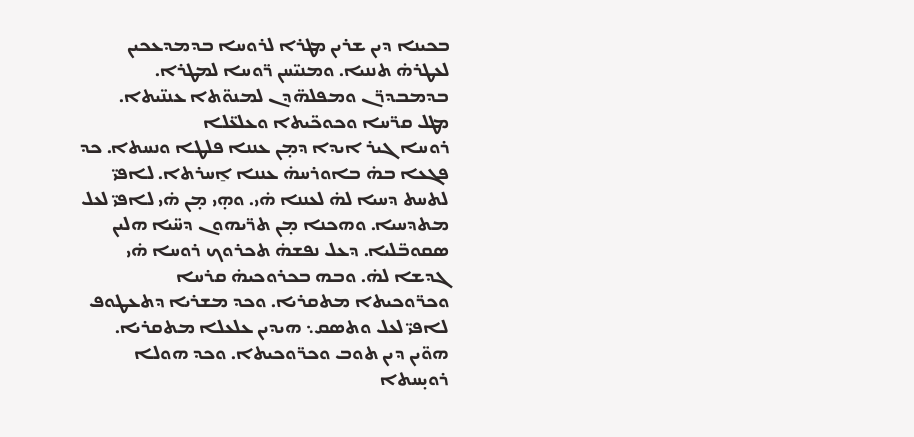ܒܟܝܢܐ ܕܝܢ ܫܪܝܢ ܡܛܪܐ ܠܪܘܚܐ ܒܕܡܕܥܟܝܢ ܠܥܛܪܗ̇ ܬܢܢܝܐ. ܘܡܢܝ̈ܚܢ ܪ̈ܘܚܐ ܠܡܛܪܐ. ܒܕܡܒܕܪ̈ܢ ܘܡܦܠܗ̈ܕܢ ܠܡܢܘ̈ܬܐ ܥܢܢ̈ܝܬܐ.
ܡܛܠ ܩܪ̈ܚܐ ܘܟܘܟ̈ܝܬܐ ܘܥܠܥ̈ܠܐ
ܪܘܚܐ ܓܝܪ ܐܝܕܐ ܕܡ̣ܢ ܥܢܢܐ ܦܠܛܐ ܘܢܚܬܐ. ܟܕ ܦܓܥܐ ܒܗ̇ ܒܐܘܪܚܗ̇ ܥܢܢܐ ܐ̱ܚܪܬܐ. ܠܐܦܝ̈ ܠܬܚܬ ܕܚܝܐ ܠܗ̇ ܠܥܢܢܐ ܗ̇ܝ. ܘܗ̣ܝ ܡ̣ܢ ܗ̇ܝ ܠܐܦܝ̈ ܠܥܠ ܡܬܕܚܝܐ. ܘܗܟܢܐ ܡ̣ܢ ܬܪ̈ܝܗܘܢ ܕܚ̈ܝܐ ܗܠܝܢ ܣܩܘܒ̈ܠܝܐ. ܕܥܠ ܢܦܫܗ̇ ܬܟܪܘܟ ܪܘܚܐ ܗ̇ܝ ܓܕܫܐ ܠܗ̇. ܘܒܗ ܒܟܪܘܟܝܗ̇ ܩܪܚܐ ܘܟܪ̈ܘܟܝܬܐ ܡܬܩܪܝܐ. ܘܟܕ ܡܫܪܝܐ ܕܬܥܛܘܦ ܠܐܦܝ̈ ܠܥܠ ܘܬܣܩ܆ ܗܝܕܝܢ ܥܠܥܠܐ ܡܬܩܪܝܐ. ܗܘ̈ܝܢ ܕܝܢ ܬܘܒ ܘܟܪ̈ܘܟܝܬܐ. ܘܟܕ ܗܘܠܐ ܪܘܝ̣ܚܬܐ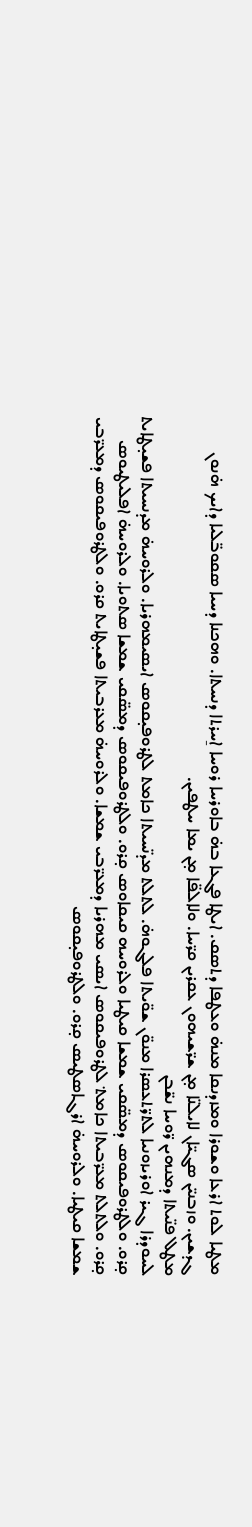ܡܛܝܐ ܠܘܬ ܐܪܥܐ ܘܫܘܪܐ ܘܡܙܕܢܩܐ ܡܢܗ̇ ܘܥܛܦܐ ܕܬܣܩ. ܐܝܛܐ ܦܓܥܐ ܒܗ̇ ܒܐܘܪܚܐ ܪܘܚܐ ܐ̱ܚܪܬܐ ܕܢܚܬܐ. ܘܗܟܢܐ ܕܚܝܐ ܣܩܘܒ̈ܠܝܐ ܕܐܝܟ ܗ̇ܢܘܢ ܓܕܫܝܢ. ܘܙܒܢܝ̈ܢ ܣܓܝ̈ܐܢ ܠܐܝܠܢ̈ܐ ܡ̣ܢ ܫܪ̈ܫܝܗܘܢ ܥܩܪܝܢ ܩܪ̈ܚܐ. ܘܠܐܠܦ̈ܐ ܡ̣ܢ ܝܡܐ ܚܛܦܝܢ.
ܡܛܠ ܦܢ̈ܝܬܐ ܕܡܢܗܝܢ ܪ̈ܘܚܐ ܢܫ̈ܒܢ
ܠܚܘܕܪܐ ܓܝܪ ܐܘܪܝܙܘܢܝܐ ܠܬܪ̈ܬܥܣܪܐ ܡܢܘ̈ܢ ܫܘ̈ܝܬܐ ܦܠܓܘܗ̇. ܠܬܠܬ ܡܕܢ̈ܚܝܬܐ ܟܐܡܬ ܠܛܪܘܦܝ̣ܩܘܣ ܐܝܣܝܡܗܪܝܐ. ܘܠܪܘܚܗ̇ ܡܕܢܚܝܬܐ ܦܫܝ̣ܛܐܝܬ ܩ̣ܪܘ. ܘܠܛܪܘܦܝܩܘܣ ܕܡܣ̈ܩܝ ܫܡܫܐ ܩܝܛܝܐ ܘܠܪܘܚܗ ܩܝܩܐܘܣ ܩ̣ܪܘ. ܘܠܛܪܘܦܝܩܘܣ ܕܡܣ̈ܩܝ ܫܡܫܐ ܣܬܘܝܐ. ܘܠܪܘܚܗ̇ ܐܦܠܝܛܝܘܣ ܩ̣ܪܘ. ܘܠܬܠܬ ܡܥܪ̈ܒܝܬܐ ܟܐܡܬ݀ ܠܛܪܘܦܝܩܘܣ ܐܝܣܝ ܡܗܪܝܐ ܕܡܥܪ̈ܒܝ ܫܡܫܐ. ܘܠܪܘܚܗ̇ ܡܥܪܒܝܬܐ ܦܫܝ̣ܛܐܝܬ ܩܪܘ. ܘܠܛܪܘܦܝܩܘܣ ܕܡܥܪ̈ܒܝ ܫܡܫܐ ܩܝܛܝܐ. ܘܠܪܘܚܗ̇ ܐܪܓܐܣܛܝܣ ܩ̣ܪܘ. ܘܠܛܪܘܦܝ̣ܩܘܣ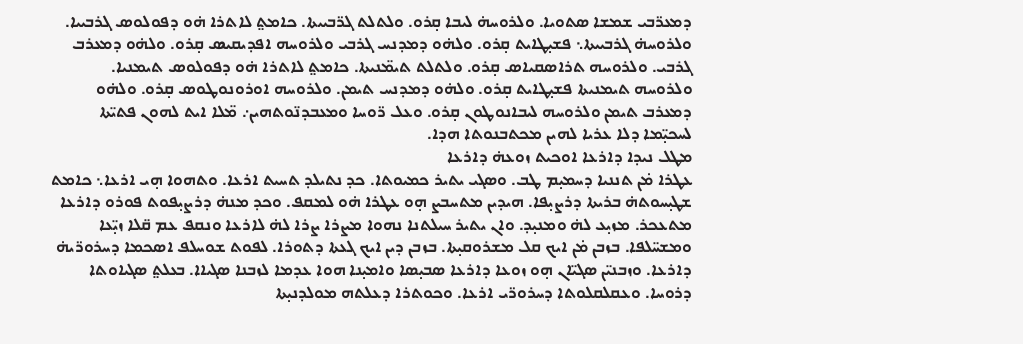ܕܡܥܪ̈ܒܝ ܫܡܫܐ ܣܬܘܝܐ. ܘܠܪܘܚܗ̇ ܠܝܒܐ ܩ̣ܪܘ. ܘܠܬܠܬ ܓܪ̈ܒܝܝܬܐ. ܟܐܡܬ݀ ܠܐܬܪܐ ܗ̇ܘ ܕܦܘܠܘܣ ܓܪܒܝܝܐ. ܘܠܪܘܚܗ̇ ܓܪܒܝܝܬܐ܆ ܦܫܝ̣ܛܐܝܬ ܩ̣ܪܘ. ܘܠܗ̇ܘ ܕܡܕܢܚ ܓܪܒܝ ܘܠܪܘܚܗ ܐܦܕܝܩܝܣ ܩ̣ܪܘ. ܘܠܗ̇ܘ ܕܡܥܪܒ ܓܪܒܝ. ܘܠܪܘܚܗ ܬܪܐܣܩܝܐܣ ܩ̣ܪܘ. ܘܠܬܠܬ ܬܝܡ̈ܢܝܬܐ. ܟܐܡܬ݀ ܠܐܬܪܐ ܗ̇ܘ ܕܦܘܠܘܣ ܬܝܡܢܝܐ. ܘܠܪܘܚܗ ܬܝܡܢܝܬܐ ܦܫܝ̣ܛܐܝܬ ܩ̣ܪܘ. ܘܠܗ̇ܘ ܕܡܕܢܚ ܬܝܡܢ. ܘܠܪܘܚܗ ܐܘܪܘܢܘܛܘܣ ܩ̣ܪܘ. ܘܠܗ̇ܘ ܕܡܥܪܒ ܬܝܡܢ ܘܠܪܘܚܗ ܠܝܒܐܢܘܛܘܢ ܩ̣ܪܘ. ܘܥܠ ܪ̈ܘܚܐ ܘܡܥܒܕܢ̈ܘܬܗܝܢ܇ ܡ̈ܠܐ ܐܝܬ ܠܗܘܢ ܦܬܝ̈ܬܐ ܠܚܟܝ̣̈ܡܐ ܕܠܐ ܥܪܝܐ ܠܗܝܢ ܡܟܬܒܢܘܬܐ ܗܕܐ.
ܡܛܠ ܢܝܕܐ ܕܐܪܥܐ ܐܘܟܝܬ ܙܘܥܗ̇ ܕܐܪܥܐ
ܥܛܪܐ ܡ̇ܢ ܬܢܢܝܐ ܕܚܡܝ̣ܡ ܛܒ. ܘܣܓܝ ܝܬܝܪ ܟܡܝܘܬܐ. ܟܕ ܢܬܝܠܕ ܬܚܝܬ ܐܪܥܐ. ܘܬܗܘܐ ܗ̣ܝ ܐܪܥܐ܆ ܟܐܡܬ ܫܛܝ̣ܚܘܬܗ̇ ܒܪܝܬܐ ܕܪܨܝ̣ܦܐ. ܗܝܕܝܢ ܡܬܚܒܨ ܗ̣ܘ ܥܛܪܐ ܗ̇ܘ ܠܡܩܦ. ܘܟܕ ܡܢܗ̇ ܕܪܨܝ̣ܦܘܬ ܦܘܪܘ ܕܐܪܥܐ ܡܬܥܟܪ. ܡܙܝ̣ܥ ܠܗ̇ ܘܡܢܝ̣ܕ. ܘܐܢ ܝܬܝܪ ܚܝܠܬܢܐ ܢܗܘܐ ܡܨܪܐ ܨܪܐ ܠܗ̇ ܠܐܪܥܐ ܘܢܩܦ ܥܡ ܩ̈ܠܐ ܙܝ̣̈ܥܐ ܘܡܫܚ̈ܠܦܐ. ܒܙܒܢ ܡ̇ܢ ܐܝܟ ܩܠ ܡܫܪܘܩܝ̣ܬܐ. ܒܙܒܢ ܕܝܢ ܐܝܟ ܓܥܬܐ ܕܬܘܪܐ. ܠܦܘܬ ܫܘܚܠܦ ܐܣܟܡܐ ܕܚܪܘܪ̈ܝܗ̇ ܕܐܪܥܐ. ܘܙܒܢܝ̈ܢ ܣܓܝ̈ܐܢ ܗ̣ܘ ܙܘܥܐ ܕܐܪܥܐ ܣܒܝ̣ܣܐ ܘܐܡܝ̣ܢܐ ܗܘܐ ܥܕܡܐ ܠܙܒܢܐ ܣܓܝܐܐ. ܒܥܠܬ݀ ܣܓܝܐܘܬܐ ܕܪܘܚܐ. ܘܥܩܠܩܠܘܬܐ ܕܚܪܘܪ̈ܝ ܐܪܥܐ. ܘܟܘܬܪܐ ܕܥܠܬܗ ܡܘܠܕܢܝ̣ܬܐ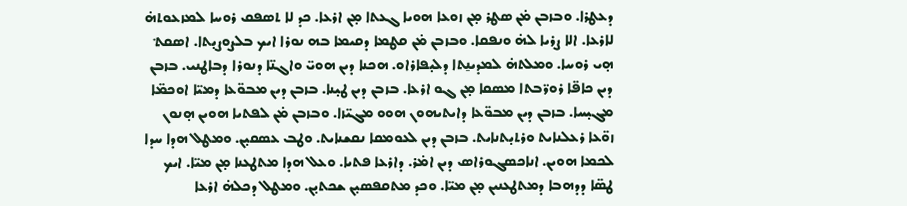ܕܥܛܪܐ. ܘܒܙܒܢ ܡ̇ܢ ܣܛܪ ܡ̣ܢ ܙܘܥܐ ܗܘܝܐ ܓܥܬܐ ܡ̣ܢ ܐܪܥܐ. ܟܕ ܠܐ ܬܣܦܩ ܪܘܚܐ ܠܡܙܥܘܬܗ̇ ܠܐܪܥܐ. ܐܠܐ ܨܪܝܐ ܠܗ̇ ܘܢܦܩܐ. ܘܒܙܒܢ ܡ̇ܢ ܩܛܡܐ ܕܩܝܡܐ ܒܗ ܢܘܪܐ ܐܝܟ ܒܠܨܘܨܝ̣ܬܐ. ܐܣܩܬ݀ ܗ̣ܝ ܪܘܚܐ. ܘܡܠܬܗ̇ ܠܡܕܝܢ̱ܬܐ ܕܠܝ̣ܦܐܪܐܘ. ܗܟܢܐ ܕܝܢ ܗܘܝ̈ ܘܐܓܢ̈ܐ ܕܢܘܪܐ ܕܒܐܛܢܝ. ܒܙܒܢ ܕܝܢ ܟܐܦ̈ܐ ܪܘܪ̈ܒܬܐ ܡܣܩܐ ܡ̣ܢ ܓܘ ܐܪܥܐ. ܒܙܒܢ ܕܝܢ ܛܝ̣ܢܐ. ܒܙܒܢ ܕܝܢ ܡܒܘ̈ܥܐ ܕܡܝ̈ܐ ܐܘܟܡ̈ܐ ܡܓܝ̣ܚܐ. ܒܙܒܢ ܕܝܢ ܡܒܘ̈ܥܐ ܕܐܝܬܝܗܘܢ ܗܘܘ ܡܓܝ̈ܙܐ. ܘܒܙܒܢ ܡ̇ܢ ܠܦܬܝܐ ܗܘܝܢ ܗ̣ܢܘܢ ܙܘ̈ܥܐ ܪܥܠܢܐܝܬ ܘܪܬܝ̣ܬܢܐܝܬ. ܒܙܒܢ ܕܝܢ ܠܥܘܡܩܐ ܢܩܫܢܐܝܬ. ܘܛܒ ܥܣܩܝ̣ܢ. ܘܡܛܠ ܗܕܐ ܚܕܐ ܠܟܡܐ ܗܘܝܢ. ܐܢܐܟܣܓܘܪܐܣ ܕܝܢ ܐܡ̇ܪ. ܕܐܪܥܐ ܦܬܝܐ. ܘܥܠ ܗܕܐ ܡܬܛܥܢܐ ܡ̣ܢ ܡܝ̈ܐ. ܐܝܟ ܛܣ̈ܐ ܕܕܗܒܐ ܕܡܬܛܥܢܝܢ ܡ̣ܢ ܡܝ̈ܐ. ܘܟܕ ܡܬܩܦܣܝ̣ܢ ܫܟܬܝ̣ܢ. ܘܡܛܠ ܕܟܠܗ̇ ܐܪܥܐ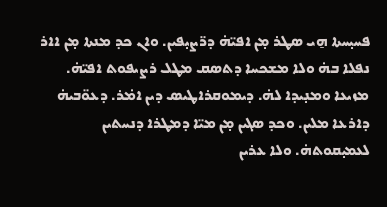ܦܚܝ̣ܚܬܐ ܗ̱ܝ ܣܛܪ ܡ̣ܢ ܐܦܝ̈ܗ̇ ܕܪ̈ܨܝ̣ܦܝܢ. ܘܐܢ ܟܕ ܡܢܬܐ ܡ̣ܢ ܐܐܪ ܢܦܠܐ ܒܗ̇ ܘܠܐ ܡܫܟܚܐ ܕܬܣܩ ܡܛܠ ܪܨܝܦܘܬ ܐܦܝ̈ܗ̇. ܡܙܝܥܐ ܘܡܢ̣ܝܕܐ ܠܗ̇. ܕܝܡܘܩܪܐܛܝܣ ܕܝܢ ܐܡ̇ܪ. ܕܥܘ̈ܒܝܗ̇ ܕܐܪܥܐ ܡܠܝܢ. ܘܟܕ ܣܓܝܢ ܡ̣ܢ ܡܝ̈ܐ ܕܡܛܪܐ ܕܢܚܬܝܢ ܠܥܡܝ̣ܩܘܬܗ̇. ܘܠܐ ܥܪܝܢ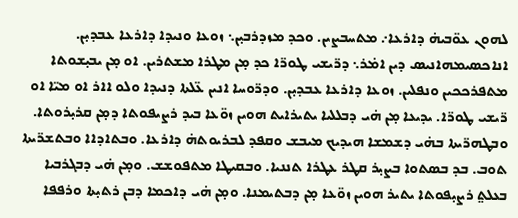ܠܗܘܢ ܥܘ̈ܒܝܗ̇ ܕܐܪܥܐ܇ ܡܬܚܒܨܝܢ. ܘܟܕ ܡܙܕܪܒܝ̣ܢ܆ ܙܘܥܐ ܘܢܝܕܐ ܕܐܪܥܐ ܥܒܕܝ̣ܢ. ܐܢܐܟܣܝܡܗܐܢܝܣ ܕܝܢ ܐܡ̇ܪ܆ ܕܪ̈ܝܫܝ ܛܘܪ̈ܐ ܟܕ ܡ̣ܢ ܡܛܪܐ ܡܫܬܪܝܢ. ܐܘ ܡ̣ܢ ܝܒܝ̣ܫܘܬܐ ܡܬܦܪܟܟܝܢ ܘܢܦܠܝܢ. ܙܘܥܐ ܕܐܪܥܐ ܥܒܕܝ̣ܢ. ܘܕܪ̈ܘܚܐ ܐܢܝܢ ܥ̈ܠܬܐ ܕܢܝܕܐ ܘܠܘ ܐܐܪ ܐܘ ܡܝ̈ܐ ܐܘ ܪ̈ܝܫܝ ܛܘܪ̈ܐ. ܝܕܝܥܐ ܡ̣ܢ ܗ̇ܝ ܕܒܠܠܝܐ ܝܬܝܪܐܝܬ ܗܘܝܢ ܙܘ̈ܥܐ ܒܝܕ ܪܨܝܦܘܬܐ ܕܡ̣ܢ ܩܪܝ̣ܪܘܬܐ. ܘܒܛܗܪ̈ܝܬܐ ܒܗ̇ܝ ܕܫܡܫܐ ܗܝܕܝܟ ܡܝܒܫ ܘܩܦܕ ܠܒܪܝܘܬܗ̇ ܕܐܪܥܐ. ܘܒܬܐܕܐܐ ܘܒܬܫܪ̈ܝܬܐ ܬܘܒ. ܒܕ ܒܣܬܘܐ ܒܨܝ̣ܪ ܩܛܪ ܥܛܪܐ ܬܢܢܝܐ. ܘܒܩܝܛܐ ܡܬܦܘܫܫ. ܘܡ̣ܢ ܗ̇ܝ ܕܒܓܪܒܝܐ ܒܥܠܬ݀ ܪܨܝ̣ܦܘܬܐ ܝܬܝܪ ܗܘܝܢ ܙܘ̈ܥܐ ܡ̣ܢ ܕܒܬܝܡܢܐ. ܘܡ̣ܢ ܗ̇ܝ ܕܐܟܡܐ ܕܒܢ ܪܬܝ̣ܬܐ ܘܪܦܦܐ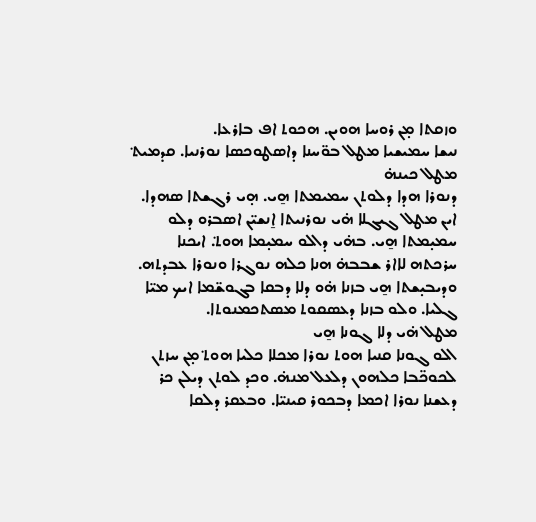ܘܙܩܬܐ ܡ̣ܢ ܪܘܚܐ ܗܘܝܢ. ܗܟܘܬ ܐܦ ܒܐܪܥܐ.
ܢܝܫܐ ܚܡܝܫܝܐ ܡܛܠ ܒܘ̈ܚܢܐ ܕܐܣܛܘܟܣܐ ܢܘܪܢܝܐ. ܩܕܡܝܬ݀ ܡܛܠ ܟܝܢܗ̇
ܕܢܘܪܐ ܗܕܐ ܕܠܘܬܢ ܚܡܝܡܬܐ ܗ̱ܝ. ܗ̣ܝ ܪܓܫܬܐ ܣܗܕܐ. ܐܝܢ ܡܛܠ ܓܝܓܠܐ ܗ̇ܝ ܢܘܪܢܝܬܐ ܐ̱ܢܫܝ̈ܢ ܐܣܒܪܘ ܕܠܘ ܚܡܝ̣ܡܬܐ ܗ̱ܝ. ܒܗ̇ܝ ܕܐܠܘ ܚܡܝ̣ܡܐ ܗܘܬ݀. ܐܝܟܢܐ ܚܪܟܬܗ ܠܐܐܪ ܫܒܒܗ̇ ܗܢܐ ܟܠܗ ܢܘܓܪܐ ܘܢܘܪܐ ܥܒܕܬܗ. ܘܕܝܒܝ̣ܫܬܐ ܗ̱ܝ ܒܙܢܐ ܗ̇ܘ ܕܠܐ ܕܒܩܐ ܒܓܘܫ̈ܡܐ ܐܝܟ ܡܝ̈ܐ ܓܠܝܐ. ܘܠܘ ܒܙܢܐ ܕܥܣܩܘܬ ܡܣܬܟܡܢܘܬܐ.
ܡܛܠ ܗ̇ܝ ܕܠܐ ܓܘܢܐ ܗ̱ܝ
ܐܠܘ ܓܘܢܐ ܩܢܝܐ ܗܘܬ ܢܘܪܐ ܡܟܠܐ ܟܠܝܐ ܗܘܬ݀ ܡ̣ܢ ܚܙܬܢ ܠܟܘܟ̈ܒܐ ܟܠܗܘܢ ܕܠܥܠ ܡܢܗ̇. ܘܟܕ ܠܘܬܢ ܕܝܠܢ ܟܪ ܕܥܫܢܐ ܢܘܪܐ ܐܟܡܐ ܕܒܟܘܪ ܩܝܢܝ̈ܐ. ܘܒܥܩܪ ܕܠܩܐ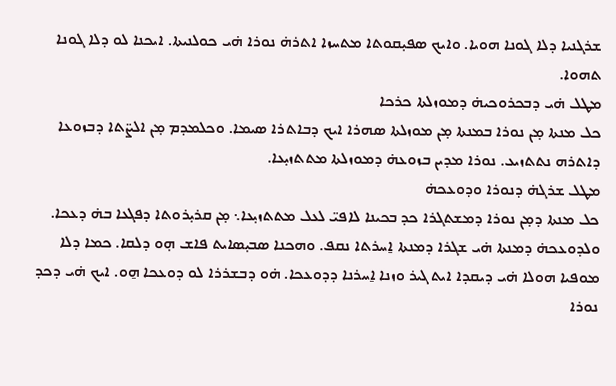ܫܪܓܢܝܐ ܕܠܐ ܓܘܢܐ ܗܘܝܐ. ܘܐܝܟ ܣܦܝ̣ܩܘܬܐ ܡܬܚܙܐ ܐܬܪܗ̇ ܢܘܪܐ ܗ̇ܝ ܟܘܠܢܝܬܐ. ܐܝܟܢܐ ܠܘ ܕܠܐ ܓܘܢܐ ܬܗܘܐ.
ܡܛܠ ܗ̇ܝ ܕܒܟܪܘܟܝܗ̇ ܕܡܘܙܠܬܐ ܟܪܟܐ
ܟܠ ܡܢܬܐ ܡ̣ܢ ܢܘܪܐ ܒܡܢܬܐ ܡ̣ܢ ܡܘܙܠܬܐ ܣܗܪܐ ܐܝܟ ܕܒܐܬܪܐ ܣܝܡܐ. ܘܟܠܡܕܡ ܡ̣ܢ ܐܠܨ̈ܬܐ ܕܒܙܘܥܐ ܕܐܬܪܗ ܢܬܬܙܝܥ. ܢܘܪܐ ܡܕܝܢ ܒܙܘܥܗ̇ ܕܡܘܙܠܬܐ ܡܬܬܙܝ̣ܥܐ.
ܡܛܠ ܫܪܓܗ̇ ܕܢܘܪܐ ܘܕܘܥܟܗ̇
ܟܠ ܡܢܬܐ ܕܡ̣ܢ ܢܘܪܐ ܕܡܫܬܓܪܐ ܟܕ ܒܟܝܢܐ ܠܐܦܝ̈ ܠܥܠ ܡܬܬܙܝ̣ܥܐ܆ ܡ̣ܢ ܩܪܝ̣ܪܘܬܐ ܕܦܓܥܐ ܒܗ̇ ܕܥܟܐ. ܘܠܕܘܥܟܗ̇ ܕܡܢܬܐ ܗ̇ܝ ܫܓܪܐ ܕܡܢܬܐ ܐ̱ܚܪܬܐ ܢܩܦ. ܘܗܟܢܐ ܣܒܝ̣ܣܐܝܬ ܦܐܫ ܗ̣ܘ ܕܠܩܐ. ܟܡܐ ܕܠܐ ܡܘܦܝܐ ܗܘܠܐ ܗ̇ܝ ܕܝܩܕܐ ܐܝܬ ܓܝܪ ܘܙܢܐ ܐ̱ܚܪܢܐ ܕܕܘܥܟܐ. ܗ̇ܘ ܕܒܫܪܪܐ ܠܘ ܕܘܥܟܐ ܗ̱ܘ. ܐܝܟ ܗ̇ܝ ܕܟܕ ܢܘܪܐ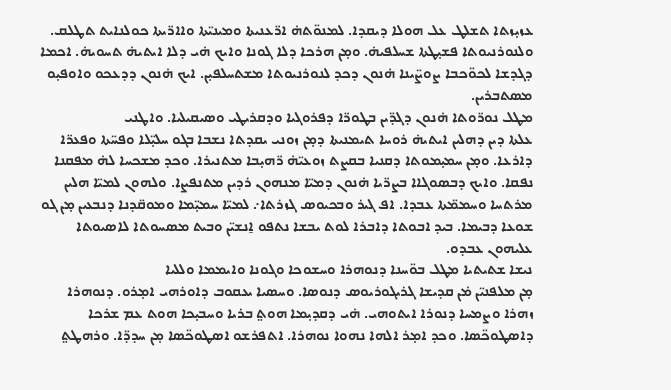ܥܙܝ̣ܙܬܐ ܬܫܠܛ ܥܠ ܗܘܠܐ ܕܝܩܕܐ. ܠܡܢܘ̈ܬܗ̇ ܐܪ̈ܥܢܝܬܐ ܘܡܝܢܝ̈ܬܐ ܘܐܐܪ̈ܝܬܐ ܟܘܠܢܐܝܬ ܬܛܠܩ. ܘܠܢܘܪܢܝܘܬܐ ܦܫܝ̣ܛܬܐ ܫܚܠܦܝܗ̇. ܘܡ̣ܢ ܗܪܟܐ ܕܠܐ ܓܘܢܐ ܘܐܝܟ ܗ̇ܝ ܕܠܐ ܐܝܬܝܗ̇ ܬܚܘܝܗ̇. ܐܟܡܐ ܕܓܕܫܐ ܠܟܘ̈ܟܒܐ ܨܘܨ̈ܝܢܐ ܗ̇ܢܘܢ ܕܟܕ ܠܢܘܪܢܝܘܬܐ ܡܫܬܚܠܦܝ̣ܢ. ܐܝܟ ܗ̇ܢܘܢ ܕܕܥܟܘ ܘܐܘܦܝ̣ܘ ܡܣܬܒܪܝܢ.
ܡܛܠ ܢܘܪ̈ܘܬܐ ܗ̇ܢܘܢ ܕܓܕ̈ܝܢ ܒܛܘܪ̈ܐ ܕܦܪܘܓܝܐ ܘܕܩܪܝܛܝ ܘܣܝܩܝܠܝܐ. ܘܐܛܢܝ
ܥܠܬܐ ܕܝܢ ܕܗܠܝܢ ܐܝܬܝܗ̇ ܪܘܚܐ ܬܝܡܢܝܬܐ ܕܡ̣ܢ ܙܘܢܝ ܝܩܕܬܐ ܢܫܒܐ ܒܓܘ ܚܠܝ̣̈ܠܐ ܘܦܚ̈ܬܐ ܘܦܥܪ̈ܐ ܕܐܪܥܐ. ܘܡ̣ܢ ܚܡܝ̣ܡܘܬܐ ܕܩܢܝܐ ܒܩܨܬ ܙܘܥܝ̈ܗ̇ ܪ̈ܗܝ̣ܒܐ ܡܬܢܝܪܐ. ܘܟܕ ܡܫܟܚܐ ܠܗ̇ ܡܦܩܢܐ ܢܦܩܐ. ܘܐܝܟ ܕܒܣܘܓܐܐ ܒܨܪ̈ܝܐ ܗ̇ܢܘܢ ܕܡܝ̈ܐ ܡܢܗܘܢ ܪܕܝܢ ܡܬܢܦܨܐ. ܘܠܗܘܢ ܠܡܝ̈ܐ ܗܠܝܢ ܡܪܬܚܐ ܘܚܡܡ̈ܬܐ ܥܒܕܐ. ܐܦ ܓܝܪ ܘܒܟܝܘܣ ܓܙܪܬܐ܇ ܠܡܝ̈ܐ ܚܡܝ̣̈ܡܐ ܘܡܘܩ̈ܕܢܐ ܕܢܒܥܝܢ ܡ̣ܢ ܓܘ ܫܘܥܐ ܕܒܝܡܐ. ܒܝܕ ܐܒܘܬܐ ܕܐܒܪܐ ܠܘܬ ܝܒܫܐ ܢܬܦܘ ܐ̱ܢܫܝ̈ܢ ܘܒܝܬ ܡܣܚܘܬܐ ܠܐܣܝܘܬܐ ܥܠܝܗܘܢ ܥܒܕܘ.
ܢܝܫܐ ܫܬܝܬܝܐ ܡܛܠ ܒܘ̈ܚܢܐ ܕܢܘܗܪܐ ܘܚܫܘܟܐ ܘܓܘܢܐ ܘܐܝܡܡܐ ܘܠܠܝܐ
ܡ̣ܢ ܡܠܦܢܝ̈ܢ ܡ̇ܢ ܩܕܝܫܐ ܓܪܝܓܘܪܝܘܣ ܕܢܘܣܐ. ܘܚܣܝܐ ܝܥܩܘܒ ܕܐܘܪܗܝ ܐܡ̣ܪܘ. ܕܢܘܗܪܐ ܙܗܪܐ ܘܨܡܚܐ ܕܢܘܪܐ ܐܝܬܘܗܝ. ܗ̇ܝ ܕܩܕܝ̣ܡܐ ܗܘܬ݀ ܒܪܝܐ ܘܚܒܝ̣ܟܐ ܗܘܬ ܥܡ ܫܪܟܐ ܕܐܣܛܘܟ̈ܣܐ. ܘܟܕ ܐܡ̣ܪ ܐܠܗܐ ܢܗܘܐ ܢܘܗܪܐ. ܐܬܦܪܫܘ ܐܣܛܘܟ̈ܣܐ ܡ̣ܢ ܚܕܕ̈ܐ. ܘܪܗܛܬ݀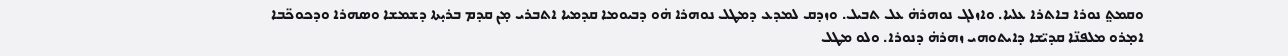ܘܩܡܬ݀ ܢܘܪܐ ܒܐܬܪܐ ܥܠܝܐ. ܘܐܙܠܓ ܢܘܗܪܗ̇ ܥܠ ܬܒܝܠ. ܘܙܕܩ ܠܡܕܥ ܕܡܛܠ ܢܘܗܪܐ ܗ̇ܘ ܕܒܝܘܡܐ ܩܕܡܝܐ ܐܬܒܪܝ ܡ̣ܢ ܩܕܡ ܒܪܝ̣ܬܐ ܕܫܡܫܐ ܘܣܗܪܐ ܘܕܟܘܟ̈ܒܐ ܐܡ̣ܪܘ ܡܠܦܢ̈ܐ ܩܕܝ̈ܫܐ ܕܐܝܬܘܗܝ ܙܗܪܗ̇ ܕܢܘܪܐ. ܘܠܘ ܡܛܠ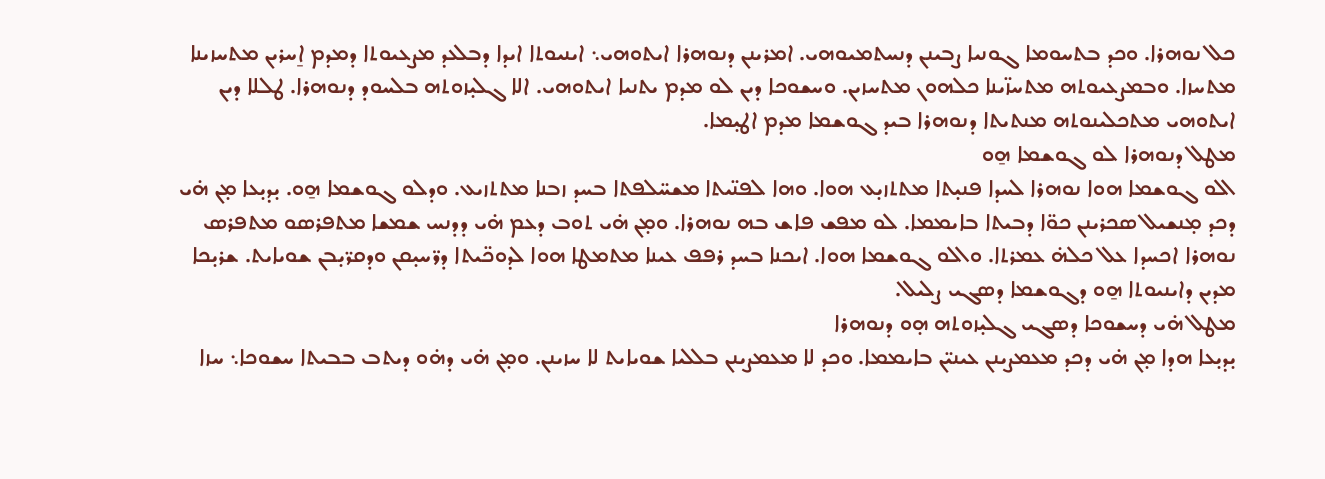ܟܠ ܢܘܗܪܐ. ܘܟܕ ܒܬܚܘܡܐ ܓܘܢܝܐ ܨܒܝܢܢ ܕܢܚܬܡܝܘܗܝ. ܐܡܪܝܢܢ ܕܢܘܗܪܐ ܐܝܬܘܗܝ܆ ܐܝܢܝܘܬܐ ܐܝܕܐ ܕܒܠܥܕ ܡܨܥܝܘܬܐ ܕܡܕܡ ܐ̱ܚܪܝܢ ܡܬܚܙܝܢܐ ܡܬܚܙܐ. ܘܒܡܨܥܝܘܬܗ ܡܬܚܙ̈ܝܢܐ ܟܠܗܘܢ ܡܬܚܙܝܢ. ܘܚܫܘܟܐ ܕܝܢ ܠܘ ܡܕܡ ܝܬܢܝܐ ܐܝܬܘܗܝ. ܐܠܐ ܓܠܝ̣ܙܘܬܗ ܒܠܚܘܕ ܕܢܘܗܪܐ. ܛܠܠܐ ܕܝܢ ܐܝܬܘܗܝ ܡܬܟܠܝܢܘܬܗ ܡܢܬܝܬܐ ܕܢܘܗܪܐ ܒܝܕ ܓܘܫܡܐ ܡܕܡ ܐܛܝ̣ܡܐ.
ܡܛܠ ܕܢܘܗܪܐ ܠܘ ܓܘܫܡܐ ܗ̱ܘ
ܐܠܘ ܓܘܫܡܐ ܗܘܐ ܢܘܗܪܐ ܠܚܕܐ ܦܢܝ̣ܬܐ ܡܬܬܙܝ̣ܥ ܗܘܐ. ܘܗܐ ܠܦܢ̈ܝܬܐ ܡܫܚ̈ܠܦܬܐ ܒܚܕ ܙܒܢܐ ܡܬܬܙܝܥ. ܘܕܠܘ ܓܘܫܡܐ ܗ̱ܘ. ܝ̣ܕܝ̣ܥܐ ܡ̣ܢ ܗ̇ܝ ܕܟܕ ܡ̣ܢܫܝܠ ܣܟܪܝܢܢ ܟܘ̈ܐ ܕܒܝܬܐ ܒܐܝܡܡܐ. ܠܘ ܡܦܫ ܦܐܫ ܒܗ ܢܘܗܪܐ. ܘܡ̣ܢ ܗ̇ܝ ܬܘܒ ܕܥܡ ܗ̇ܝ ܕܕܢܚ ܫܡܫܐ ܡܬܦܪܣܘ ܡܬܦܪܣ ܢܘܗܪܐ ܐܟܚܕܐ ܥܠ ܟܠܗ̇ ܥܡܪܬܐ. ܘܐܠܘ ܓܘܫܡܐ ܗܘܐ. ܐܝܟܢܐ ܒܚܕ ܪܦܦ ܥܝܢܐ ܡܬܡܛܐ ܗܘܐ ܠܕܘܟ̈ܝܬܐ ܕܪ̈ܚܝ̣ܩܢ ܘܕܩܪ̈ܝ̣ܒܢ ܫܘܝܐܝܬ. ܫܪܝ̣ܟܐ ܡܕܝܢ ܕܐܝܢܝܘܬܐ ܗ̱ܘ ܕܓܘܫܡܐ ܕܣܓܝ ܨܠܝܠ.
ܡܛܠ ܗ̇ܝ ܕܚܫܘܟܐ ܕܣܓܝ ܓܠܝ̣ܙܘܬܗ ܗ̣ܘ ܕܢܘܗܪܐ
ܝ̣ܕܝ̣ܥܐ ܗܕܐ ܡ̣ܢ ܗ̇ܝ ܕܟܕ ܡܥܡܨܝܢܢ ܥܝܢܝ̈ܢ ܒܐܝܡܡܐ. ܘܟܕ ܠܐ ܡܥܡܨܝܢܢ ܒܠܠܝܐ ܫܘܝܐܝܬ ܠܐ ܚܙܝܢܢ. ܘܡ̣ܢ ܗ̇ܝ ܕܗ̇ܘ ܕܝܬܒ ܒܒܝܬܐ ܚܫܘܟܐ܆ ܚܙܐ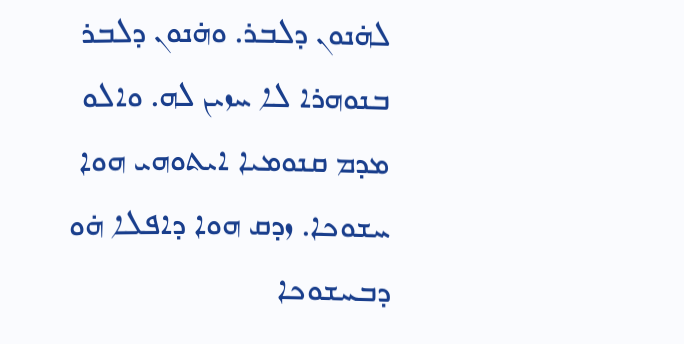ܠܗ̇ܢܘܢ ܕܠܒܪ. ܘܗ̇ܢܘܢ ܕܠܒܪ ܒܢܘܗܪܐ ܠܐ ܚܙܝܢ ܠܗ. ܘܐܠܘ ܡܕܡ ܩܢܘܡܝܐ ܐܝܬܘܗܝ ܗܘܐ ܚܫܘܟܐ. ܙܕܩ ܗܘܐ ܕܐܦܠܐ ܗ̇ܘ ܕܒܚܫܘܟܐ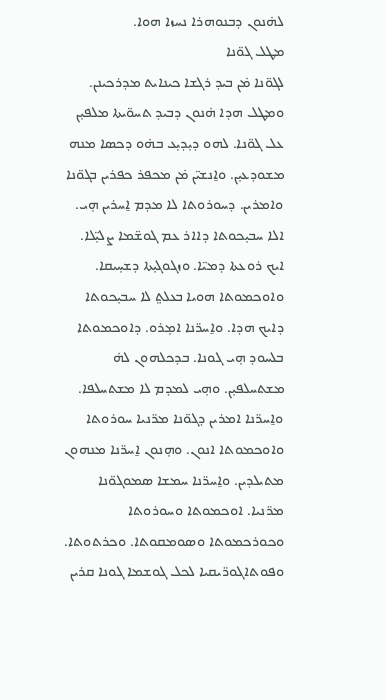ܠܗ̇ܢܘܢ ܕܒܢܘܗܪܐ ܢܚܙܐ ܗܘܐ.
ܡܛܠ ܓܘ̈ܢܐ
ܠܓܘ̈ܢܐ ܡ̇ܢ ܒܝܕ ܪܓܫܐ ܟܝܢܐܝܬ ܡܕܪܟܝܢܢ. ܘܡܛܠ ܗܕܐ ܗ̇ܢܘܢ ܕܒܝܕ ܬܚܘ̈ܝܬܐ ܡܠܦܝ̣ܢ ܥܠ ܓܘ̈ܢܐ. ܠܗܘ ܕܝ̣ܕܝ̣ܥ ܒܗ̇ܘ ܕܟܣܐ ܡܢܗ ܡܫܘܕܥܝ̣ܢ. ܘܐ̱ܢܫܝ̈ܢ ܡ̇ܢ ܡܟܦܪ ܟܦܪܝܢ ܒܓܘ̈ܢܐ ܘܐܡܪܝܢ. ܕܚܘܪܘܬܐ ܠܐ ܡܕܡ ܐ̱ܚܪܝܢ ܗ̣ܝ. ܐܠܐ ܚܒܝ̣ܟܘܬܐ ܕܐܐܪ ܥܡ ܓܘܫ̈ܡܐ ܨܠܝ̣̈ܠܐ. ܐܝܟ ܪܘܥܬܐ ܕܡܝ̈ܐ. ܘܙܓܘܓܝ̣ܬܐ ܕܫܚ̣ܝܩܐ. ܘܐܘܟܡܘܬܐ ܗܘܝܐ ܒܥܠܬ݀ ܠܐ ܚܒܝ̣ܟܘܬܐ ܕܐܝܟ ܗܕܐ. ܘܐ̱ܚܪ̈ܢܐ ܐܡ̣ܪܘ. ܕܐܘܟܡܘܬܐ ܒܠܚܘܕ ܗ̣ܝ ܓܘܢܐ. ܒܕܟܠܗܘܢ ܠܗ̇ ܡܫܬܚܠܦܝ̣ܢ. ܘܗ̣ܝ ܠܡܕܡ ܠܐ ܡܫܬܚܠܦܐ. ܘܐ̱ܚܪ̈ܢܐ ܐܡܪܝܢ ܕܓܘ̈ܢܐ ܡܪ̈ܢܝܐ ܚܘܪܘܬܐ ܘܐܘܟܡܘܬܐ ܐܢܘܢ. ܘܗ̣ܢܘܢ ܐ̱ܚܪ̈ܢܐ ܡܢܗܘܢ ܡܬܝܠܕܝܢ. ܘܐ̱ܚܪ̈ܢܐ ܚܡܫܐ ܣܡܘܓܘ̈ܢܐ ܡܪ̈ܢܝܐ. ܐܘܟܡܘܬܐ ܘܚܘܪܘܬܐ ܘܟܘܪܟܡܘܬܐ ܘܣܘܡܩܘܬܐ. ܘܟܪܬܘܬܐ. ܘܦܘܬܐܓܘܪ̈ܝܩܝܐ ܠܟܠ ܓܘܫܡܐ ܓܘܢܐ ܩܪܝܢ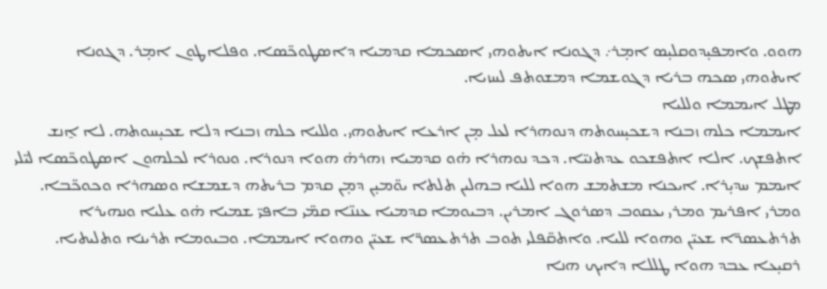ܗܘܘ. ܘܐܡܦܝ̣ܕܘܩܠܝ̣ܣ ܐܡ̣ܪ܇ ܕܓܘܢܐ ܐܝܬܘܗܝ ܐܣܟܡܐ ܩܕܡܝܐ ܕܐܣܛܘܟ̈ܣܐ. ܘܦܠܐܛܘܢ ܐܡ̣ܪ. ܕܓܘܢܐ ܐܝܬܘܗܝ ܣܟܗ ܒܪܝܐ ܕܓܘܫܡܐ ܕܡܫܘܬܦ ܠܚܙܝܐ.
ܡܛܠ ܐܝܡܡܐ ܘܠܠܝܐ
ܐܝܡܡܐ ܟܠܗ ܙܒܢܐ ܕܫܟܝ̣ܚܘܬܗ ܕܢܘܗܪܐ ܠܥܠ ܡ̣ܢ ܐܪܥܐ ܐܝܬܘܗܝ. ܘܠܠܝܐ ܟܠܗ ܙܒܢܐ ܕܠܐ ܫܟܝ̣ܚܘܬܗ. ܠܐ ܐ̱ܢܫ ܐܬܦܫܟ. ܐܠܐ ܐܬܦܫܟܘ ܥܕܬܢܝ̈ܐ. ܕܟܕ ܢܘܗܪܐ ܗ̇ܘ ܩܕܡܝܐ ܙܗܪܗ̇ ܗܘܐ ܕܢܘܪܐ. ܘܢܘܪܐ ܠܟܠܗܘܢ ܐܣܛܘܟ̈ܣܐ ܠܝ̈ܠܝ ܐܝܡܡ ܚܕܝ̣ܪܐ. ܐܝܟܢܐ ܡܫܬܡܫ ܗܘܐ ܠܠܝܐ ܒܗܠܝܢ ܬܠܬܐ ܝܘ̈ܡܝ̣ܢ ܕܡ̣ܢ ܩܕܡ ܒܪܝܬܗ ܕܫܡܫܐ ܘܣܗܪܐ ܘܟܘܟ̈ܒܐ. ܘܡܪܝ ܐܦܪܝܡ ܘܡܪܝ ܝܥܩܘܒ ܕܣܪܘܓ ܐܡܪܝܢ. ܕܒܝܘܡܐ ܩܕܡܝܐ ܥܢܢ̈ܐ ܩܡ̈ܝ ܒܐܦܝ̈ ܫܡܝܐ ܗ̇ܘ ܥܠܝܐ ܘܢܗܝܪܐ ܬܪܬܥܣܪ̈ܐ ܫܥܝ̈ܢ ܘܗܘܐ ܠܠܝܐ. ܘܐܬܩ̈ܦܠܝ ܬܘܒ ܬܪܬܥܣܪ̈ܐ ܫܥܝ̈ܢ ܘܗܘܐ ܐܝܡܡܐ. ܘܒܝܘܡܐ ܬܪܝܢܐ ܘܬܠܝܬܝܐ. ܪܩܝ̣ܥܐ ܥܒܕ ܗܘܐ ܛܠܠܐ ܕܐܝܟ ܗܢܐ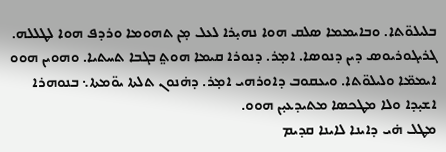ܒܠܝܠܘ̈ܬܐ. ܘܒܐܝܡܡܐ ܣܠܩ ܗܘܐ ܢܗܝ̣ܪܐ ܠܥܠ ܡ̣ܢ ܬܗܘܡܐ ܘܪܕܦ ܗܘܐ ܠܛܠܠܗ. ܓܪܝܓܘܪܝܘܣ ܕܝܢ ܕܢܘܣܐ. ܐܡ̣ܪ. ܕܢܘܪܐ ܩܝܡܐ ܗܘܬ݀ ܒܓܒܐ ܬܚܬܝܐ. ܘܗܘܝܢ ܗܘܘ ܐܝܡܡ̈ܐ ܘܠܝܠܘ̈ܬܐ. ܘܝܥܩܘܒ ܕܐܘܪܗܝ ܐܡ̣ܪ. ܕܗ̇ܢܘܢ ܬܠܬܐ ܝܘ̈ܡܬܐ܆ ܒܢܘܗܪܐ ܐܫܝ̣ܕܐ ܘܠܐ ܡܛܟܣܐ ܡܬܝܕܥܝ̣ܢ ܗܘܘ.
ܡܛܠ ܗ̇ܝ ܕܐܝܢܐ ܠܐܝܢܐ ܩܕܝܡ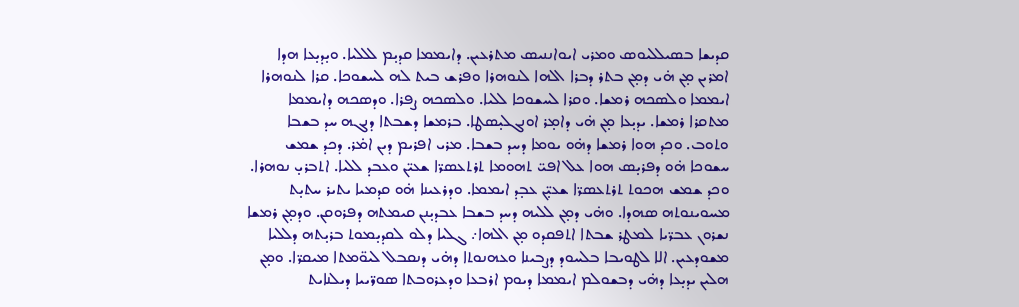ܩܕܝܫܐ ܒܣܝܠܠܝܘܣ ܘܡܪܝ ܐܝܘܐܢܢܝܣ ܡܬܪܥܝܢ. ܕܐܝܡܡܐ ܩܕܝ̣ܡ ܠܠܠܝܐ. ܘܝ̣ܕܝ̣ܥܐ ܗܕܐ ܐܡܪܝܢ ܡ̣ܢ ܗ̇ܝ ܕܡ̣ܢ ܒܬܪ ܕܒܪܐ ܐܠܗܐ ܠܢܘܗܪܐ ܘܦܪܫ ܒܝܬ ܠܗ ܠܚܫܘܟܐ. ܩܪܐ ܠܢܘܗܪܐ ܐܝܡܡܐ ܘܠܣܟܗ ܪܡܫܐ. ܘܩܪܐ ܠܚܫܘܟܐ ܠܠܝܐ. ܘܠܣܟܗ ܨܦܪܐ. ܘܕܣܟܗ ܕܐܝܡܡܐ ܡܬܩܪܐ ܪܡܫܐ. ܝܕܝ̣ܥܐ ܡ̣ܢ ܗ̇ܝ ܕܐܡ̣ܪ ܐܘܢܓܠܝ̣ܣܛܐ. ܒܪܡܫܐ ܕܫܒܬܐ ܕܢܓܗ ܚܕ ܒܫܒܐ ܘܬܘܒ. ܘܟܕ ܗܘܐ ܪܡܫܐ ܕܗ̇ܘ ܝܘܡܐ ܕܚܕ ܒܫܒܐ. ܡܪܝ ܐܦܪܝܡ ܕܝܢ ܐܡ̇ܪ. ܕܟܕ ܫܡܫ ܚܫܘܟܐ ܗ̇ܘ ܕܦܪܝ̣ܣ ܗܘܐ ܥܠ ܐܦܝ̈ ܬܗܘܡܐ ܬܪܬܥܣܪ̈ܐ ܫܥܝ̈ܢ ܘܥܒܕ ܠܠܝܐ. ܐܬܒܪܝ̣ ܢܘܗܪܐ. ܘܟܕ ܫܡܫ ܗܟܘܬ ܬܪܬܥܣܪ̈ܐ ܫܥܝ̣̈ܢ ܥܒ̣ܕ ܐܝܡܡܐ. ܘܕܪܥܝܢܐ ܗ̇ܘ ܩܕܡܝܐ ܝܬܝܪ ܚܬܝ̣ܬ ܡܚܘܝܢܘܬܗ ܣܗܕܐ. ܘܗ̇ܝ ܕܡ̣ܢ ܠܠܝܗ ܕܚܕ ܒܫܒܐ ܥܒܕܝ̣ܢܢ ܩܝܡܬܗ ܕܦܪܘܩܢ. ܘܕܡ̣ܢ ܪܡܫܐ ܢܫܪܘܢ ܥܒܪ̈ܝܐ ܠܡܛܪ ܫܒܬܐ ܐܬܦܩܕܘ ܡ̣ܢ ܐܠܗܐ܇ ܓܠܝܐ ܕܠܘ ܠܩܕܝ̣ܡܘܬ ܒܪܝ̣ܬܗ ܕܠܠܝܐ ܡܫܘܕܥܝܢ. ܐܠܐ ܠܛܘܝܒܐ ܒܠܚܘܕ ܕܨܒܝܢܐ ܘܥܗܢܘܬܐ ܕܗ̇ܝ ܕܢܩܒܠ ܠܝܘ̈ܡܬܐ ܡܝܩܪ̈ܐ. ܘܡ̣ܢ ܗܠܝܢ ܝܕܝ̣ܥܐ ܕܗ̇ܝ ܕܒܫܘܠܡ ܐܝܡܡܐ ܕܝܘܡ ܐܪܒܥܐ ܘܕܥܪܘܒܬܐ ܣܘܪ̈ܝܝܐ ܕܝܠܢܐܝܬ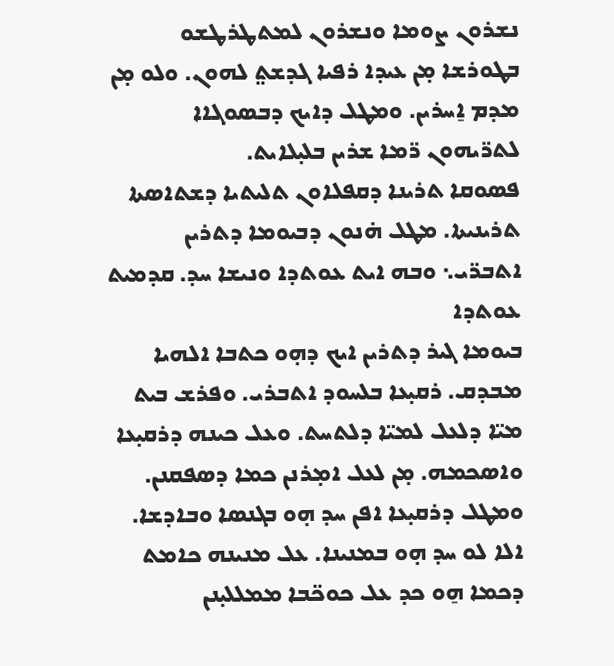ܢܫܪܘܢ ܨܘܡܐ ܘܢܫܪܘܢ ܠܡܬܛܪܛܫܘ ܒܛܘܪܫܐ ܡ̣ܢ ܥܝܕܐ ܪܦܝܐ ܓܕܫܬ݀ ܠܗܘܢ. ܘܠܘ ܡ̣ܢ ܡܕܡ ܐ̱ܚܪܝܢ. ܘܡܛܠ ܕܐܝܟ ܕܒܣܘܓܐܐ ܠܬܪ̈ܝܗܘܢ ܪ̈ܡܐ ܫܪܝܢ ܒܠܝ̣ܠܐܝܬ.
ܦܣܘܩܐ ܬܪܝܢܐ ܕܩܦܠܐܘܢ ܬܠܝܬܝܐ ܕܫܬܐܣܬܐ ܬܪܝܢܝܬܐ. ܡܛܠ ܗ̇ܢܘܢ ܕܒܝܘܡܐ ܕܬܪܝܢ ܐܬܒܪ̈ܝ܆ ܘܒܗ ܐܝܬ ܥܘܬܕܐ ܘܢܝܫܐ ܚܕ. ܩܕܡܝܬ ܥܘܬܕܐ
ܒܝܘܡܐ ܓܝܪ ܕܬܪܝܢ ܐܝܟ ܕܗ̣ܘ ܟܬܒܐ ܐܠܗܝܐ ܡܒܕܩ. ܪܩܝ̣ܥܐ ܒܠܚܘܕ ܐܬܒܪܝ. ܘܦܪܫ ܒܝܬ ܡܝ̈ܐ ܕܠܥܠ ܠܡܝ̈ܐ ܕܠܬܚܬ. ܘܥܠ ܟܝܢܗ ܕܪܩܝ̣ܥܐ ܘܐܣܟܡܗ. ܡ̣ܢ ܠܥܠ ܐܡ̣ܪܢܢ ܟܡܐ ܕܣܦܩܢܢ. ܘܡܛܠ ܕܪܩܝ̣ܥܐ ܐܦܢ ܚܕ ܗ̣ܘ ܒܓܢܣܐ ܘܒܐܕܫܐ. ܐܠܐ ܠܘ ܚܕ ܗ̣ܘ ܒܡܢܝܢܐ. ܥܠ ܡܢܝܢܗ ܟܐܡܬ ܕܟܡܐ ܗ̱ܘ ܟܕ ܥܠ ܟܘܟ̈ܒܐ ܡܡܠܠܝ̣ܢܢ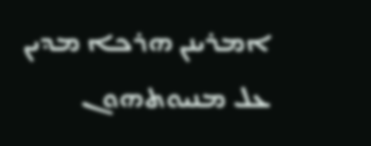ܐܡܪܝܢܢ ܗܪܟܐ ܡܕܝܢ ܥܠ ܡܢܝܘܬܗܘܢ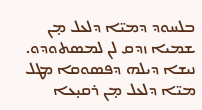ܒܠܚܘܕ ܕܡܝ̈ܐ ܕܠܥܠ ܡ̣ܢ ܫܡܝܐ ܙܕܩ ܠܢ ܠܡܣܬܘܕܘ.
ܢܝܫܐ ܕܝܠܗ ܕܦܣܘܩܐ ܡܛܠ ܡܝ̈ܐ ܕܠܥܠ ܡ̣ܢ ܪܩܝ̣ܥܐ